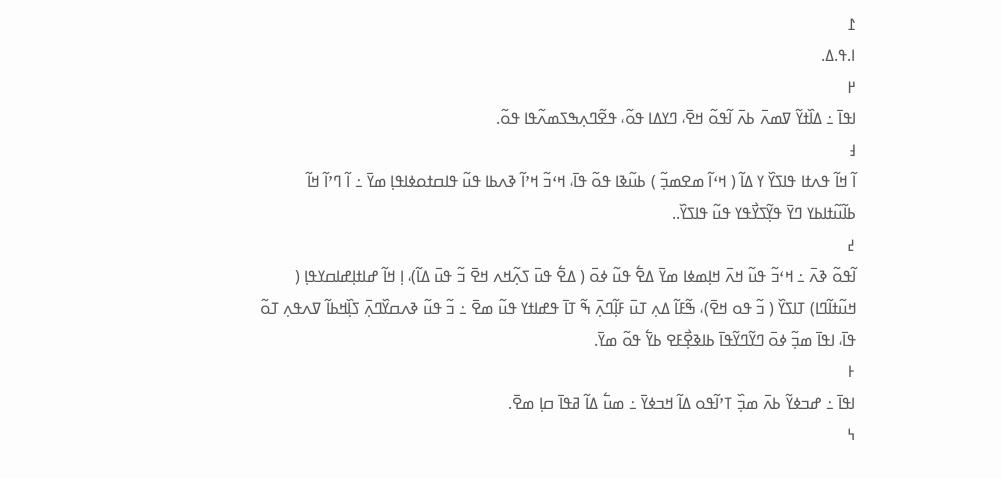߁
ߊ.ߟ.ߡ.
߂
ߊߟߊ߫ ߸ ߡߊ߰ߙߌ߬ ߜߘߍ߫ ߕߍ߫ ߊ߬ߟߋ߬ ߞߐ߫، ߣߌߡߊ ߟߋ߬، ߟߐ߬ߣߍ߲ߒߖߘߍ߬ߟߊ ߟߋ߬.
߃
ߊ߬ ߞߊ߬ ߟߍߙߊ ߟߊߖߌ߰ ߌ ߡߊ߬ ( ߞߵߊ߬ ߘߐߘߏ߲߬ ) ߕߎ߬ߢߊ ߟߋ߬ ߟߊ߫، ߞߵߏ߬ ߞߴߊ߬ ߢߍߕߊ ߟߎ߬ ߟߊߛߙߋߦߊߟߊ߲ ߘߌ߫ ߸ ߊ߬ ߣߴߊ߬ ߞߊ߬ ߕߊ߬ߎ߬ߙߊߕߌ ߣߌ߫ ߟߌ߲߬ߖߌ߯ߟߌ ߟߎ߬ ߟߊߖߌ߰..
߄
ߊ߬ߟߋ߬ ߢߍ߫ ߸ ߞߵߏ߬ ߟߎ߬ ߞߍ߫ ߞߊ߲ߘߦߊ ߘߌ߫ ߡߐ߱ ߟߎ߬ ߦߋ߫ ( ߡߐ߱ ߟߎ߫ ߖߍ߲߬ߞߍ ߞߐ߫ ߏ߬ ߟߎ߫ ߡߊ߬)، ߊ߲ ߞߊ߬ ߝߊߙߊ߲ߝߊߛߌߟߊ߲ ( ߞߎ߬ߙߊ߬ߣߊ) ߠߊߖߌ߰ ( ߏ߬ ߟߋ ߞߐ߫)، ߒ߬ߓߊ߬ ߡߍ߲ ߠߎ߫ ߓߊ߲߬ߣߍ߲߫ ߒ߬ ߠߊ߫ ߟߝߊߙߌ ߟߎ߬ ߘߐ߫ ߸ ߏ߬ ߟߎ߬ ߢߍߛߌ߰ߣߍ߲߫ ߖߊ߲߰ߞߕߊ߬ ߜߍߟߍ߲ ߠߋ߬ ߟߊ߫، ߊߟߊ߫ ߘߏ߲߬ ߦߋ߫ ߣߌ߬ߣߌ߬ߟߊ߫ ߕߊߢߐ߲߯ߓߐ ߕߌ߱ ߟߋ߬ ߘߌ߫.
߅
ߊߟߊ߫ ߸ ߝߏߦߌ߬ ߕߍ߫ ߘߏ߲߰ ߠߴߊ߬ߟߋ ߡߊ߬ ߞߏߦߌ߫ ߸ ߘߎ߱ ߡߊ߬ ߥߟߊ߫ ߛߊ߲ ߘߐ߫.
߆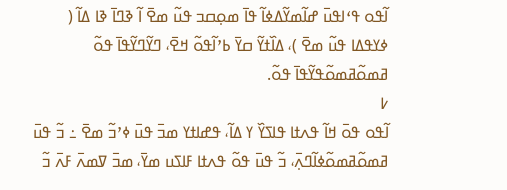ߊ߬ߟߋ ߟߵߊߟߎ߫ ߝߊ߬ߘߌ߬ߡߦߊ߬ ߟߊ߫ ߘߋ߲ߛߏ ߟߎ߬ ߘߐ߫ ߊ߬ ߢߣߊ߫ ߢߊ ߡߊ߬ ( ߦߌߟߡߊ ߟߎ߬ ߘߐ߫ )، ߡߊ߰ߙߌ߬ ߛߌ߫ ߕߴߊ߬ߟߋ߬ ߞߐ߫، ߣߌ߬ߣߌ߬ߟߊ߫ ߟߋ߬ ߥߘߋ߬ߥߘߋ߬ߟߌ߬ߟߊ߫ ߟߋ߬.
߇
ߊ߬ߟߋ ߟߋ߫ ߞߊ߬ ߟߍߙߊ ߟߊߖߌ߰ ߌ ߡߊ߬، ߟߝߊߙߌ ߘߏ߫ ߟߎ߫ ߦߴߏ߬ ߘߐ߫ ߸ ߏ߬ ߟߎ߫ ߥߘߋ߬ߥߘߋ߬ߦߊ߬ߣߍ߲߫، ߏ߬ ߟߎ߫ ߟߋ߬ ߟߍߙߊ ߓߊߖߎ ߘߌ߫، ߘߏ߫ ߜߘߍ߫ ߓߍ߫ ߏ߬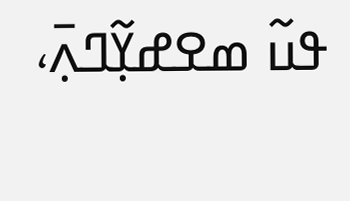ߟߎ߬ ߘߐߝߌ߲߬ߣߍ߲߫،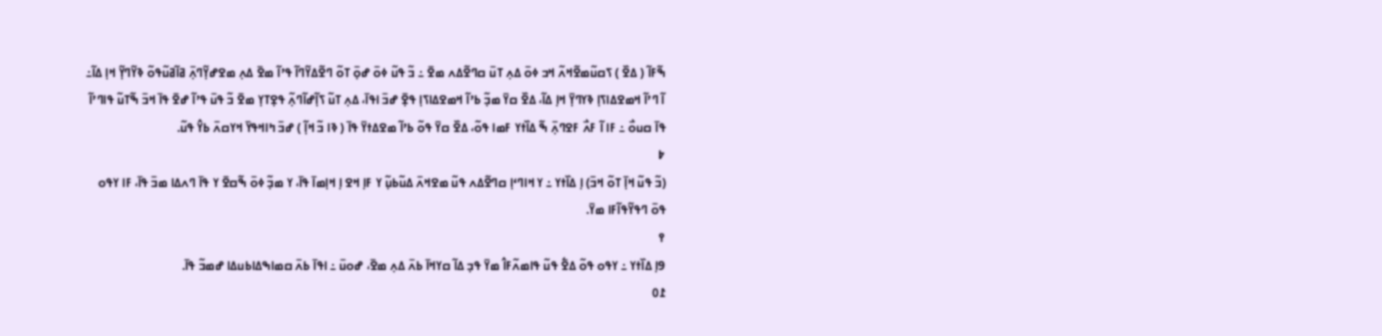ߒ߬ߓߊ߬ ( ߡߐ߰ ) ߖߛߎ߬ߘߐ߬ߞߍ߬ ߞߏ ߦߋ߫ ߡߍ߲ ߠߎ߫ ߛߣߐ߬ߡߍ ߘߐ߫ ߸ ߏ߬ ߟߎ߬ ߦߋ߫ ߝߋ߲߫ ߠߋ߬ ߣߐ߬ߡߌ߬ߣߊ߬ ߟߴߊ߬ ߘߐ߫ ߡߍ߲ ߘߐߝߌ߲߬ߣߍ߲߫ ߥߊ߬ߥߎ߬ߟߋ߬ ߢߌ߬ߣߌ߲߬ ߞߊ߲ ߡߊ߬߸ ߊ߬ ߣߴߊ߬ ߞߘߐߡߊߖߊ߲ ߢߌߣߌ߲߫ ߞߊ߲ ߡߊ߬، ߡߐ߰ ߛߌ߫ ߘߏ߲߬ ߕߴߊ߬ ߞߘߐߡߊߖߊ߲ ߟߐ߲߫ ߝߏ߫ ߊߟߊ߫، ߡߍ߲ ߠߎ߬ ߖߊ߲߬ߝߊ߬ߣߍ߲߬ ߟߐ߲ߠߌ߲ ߘߐ߫ ߏ߬ ߟߎ߫ ߟߴߊ߬ ߝߐ߫ ߟߊ߫ ߞߏ߫ ߒ߬ߠߎ߬ ߟߊߣߴߊ߬ ߟߊ߫ ߛߎߋ߯ ߸ ߓߊ ߊ߬ ߓߍ߯ ߓߐߣߍ߲߫ ߒ߬ ߡߊ߰ߙߌ ߓߘߊ ߟߋ߬، ߡߐ߰ ߛߌ߫ ߟߋ߬ ߕߴߊ߬ ߘߐߡߙߌ߫ ߟߊ߫ ( ߢߊ ߏ߬ ߞߊ߲߬ ) ߝߏ߫ ߤߊߞߟߌ߫ ߞߌߛߍ߫ ߕߌ߮ ߟߎ߬.
߈
(ߏ߬ ߟߎ߬ ߞߊ߲߫ ߠߋ߬ ߞߏ߫) ߊ߲ ߡߊ߰ߙߌ ߸ ߌ ߞߊߣߵߊ߲ ߛߣߐ߬ߡߍ ߟߎ߬ ߘߐߞߍ߫ ߡߎ߬ߕߎ߲߬ ߌ ߓߊ߲ ߞߐ ߊ߲ ߞߊ߲ߘߊ߫ ߟߊ߫، ߌ ߘߏ߲߬ ߦߋ߫ ߒ߬ߛߐ߫ ߌ ߟߊ߫ ߣߍߡߊ ߘߏ߫ ߟߊ߫، ߓߊ ߌߟߋ ߟߋ߫ ߣߟߌ߬ߟߊ߬ߓߊ ߘߌ߫.
߉
9ߊ߲ ߡߊ߰ߙߌ ߸ ߌߟߋ ߟߋ߬ ߡߐ߱ ߟߎ߬ ߟߊߘߍ߬ߓߊ߮ ߘߌ߫ ߟߏ߲ ߡߊ߬ ߛߌߞߊ߫ ߕߍ߫ ߡߍ߲ ߘߐ߫، ߝߋߎ߫ ߸ ߊߟߊ߫ ߕߍ߫ ߛߘߊߒߡߊߕߎߡߊ ߝߘߏ߬ ߟߊ߫.
߁߀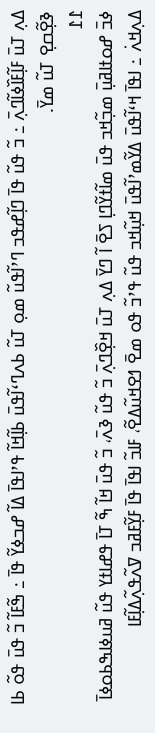ߡߍ߲ ߠߎ߫ ߓߊ߲߬ߓߊ߰ߦߊ߬ߣߍ߲߫ ߸ ߏ߬ ߟߎ߬ ߟߊ߫ ߣߊ߲߬ߝߟߏ ߣߴߊ߬ߟߎ߬ ߘߋ߲ ߠߎ߬ ߕߍߣߵߊ߬ߟߎ߫ ߕߊ߲߬ߞߊ߬ ߟߴߊߟߊ߫ ߡߊ߬ ߝߏߦߌ߬ ߟߊ߫ ߸ ߒ߬ߓߊ߬ ߏ߬ ߟߎ߫ ߟߋ߬ ߕߊ ߢߐ߲߬ߛߐ߲ ߠߎ߬ ߘߌ߫.
߁߁
ߦߏ߫ ߝߋߙߊߥߎ߲߫ ߘߏ߲߬ߞߏ ߟߎ߫ ߘߊ߬ߙߌ߬ߣߊ߲ ߖߐ߫ ߊ߬ ߣߌ߫ ߡߍ߲ ߠߎ߫ ߞߐ߲߰ߣߍ߲߫ ߏ߬ ߟߎ߬ ߢߍ߫، ߏ߬ ߟߎ߫ ߞߊ߬ ߒ߬ ߠߊ߫ ߟߝߊߙߌ ߟߎ߬ ߥߎߦߊߒߕߋߦߊ߫ ߡߍ߲ߞߍ߭ ߸ ߊߟߊ߫ ߞߵߊ߬ߟߎ߫ ߡߌ߬ߘߴߊ߬ߟߎ߫ ߞߎ߲߬ߞߏ ߟߎ߬ ߟߴߏ߬ ߟߋ ߘߐ߫ ߗߐߞߎ߬ߡߐ߬، ߓߊߏ߬ ߊߟߊ߫ ߟߊ߫ ߓߌ߲߬ߓߥߏ ߜߍ߬ߟߍ߲߬ߡߊ߲߬ߓߊ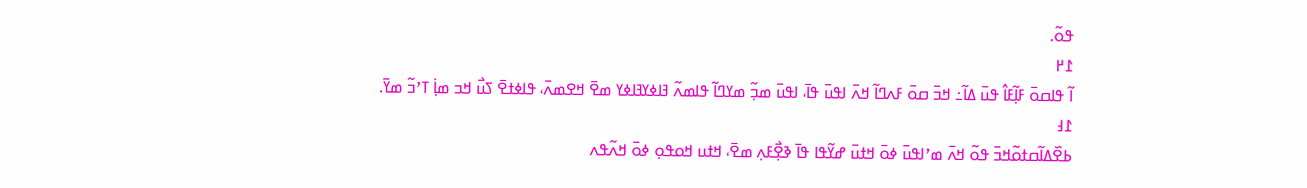ߟߋ߬.
߁߂
ߊ߬ ߟߊߛߋ߫ ߓߊ߲߬ߓߊ߮ ߟߎ߫ ߡߊ߬߸ ߞߏ߫ ߛߋ߫ ߓߍߣߊ߬ ߞߍ߫ ߊߟߎ߫ ߟߊ߫، ߊߟߎ߫ ߘߏ߲߬ ߘߌߣߊ߬ ߟߊߘߍ߬ ߔߊߦߌߔߊߦߌ ߘߐ߫ ߞߐߘߍ߫، ߟߊߦߙߐ߫ ߖߎ߯ ߞߏ ߘߊ߲߭ ߠߴߏ߬ ߘߌ߫.
߁߃
ߕߐ߰ߡߊ߬ߛߙߋ߬ߞߏ߫ ߟߋ߬ ߞߍ߫ ߘߴߊߟߎ߫ ߦߋ߫ ߞߙߎ߫ ߝߌ߬ߟߊ ߟߊ߫ ߢߐ߲߯ߓߍ߲ ߘߐ߫، ߞߙߎ ߞߋߟߋ߲ ߦߋ߫ ߞߍ߬ߟߍ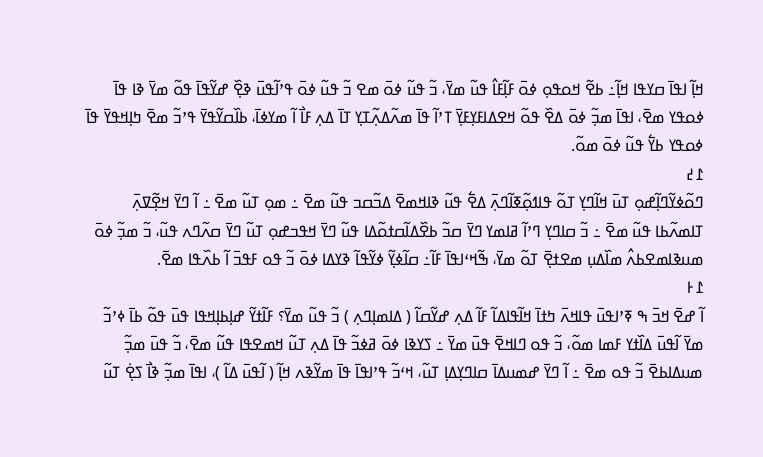ߞߊ߲߬ ߊߟߊ߫ ߛߌߟߊ ߞߊ߲߬߸ ߕߐ߬ ߞߋߟߋ߲ ߦߋ߫ ߓߊ߲߬ߓߊ߮ ߟߎ߬ ߘߌ߫، ߏ߬ ߟߎ߬ ߦߋ߫ ߘߐ ߏ߬ ߟߎ߬ ߦߋ߫ ߟߴߊ߬ߟߎ߫ ߢߐ߲߰ ߝߌ߬ߟߊ߫ ߟߋ߬ ߘߌ߫ ߢߊ ߟߊ߫ ߦߋߟߌ ߘߐ߫، ߊߟߊ߫ ߘߏ߲߬ ߦߋ߫ ߡߐ߰ ߟߋ߬ ߞߐߡߊߓߌ߲ߓߌ߲߫ ߠߴߊ߬ ߟߊ߫ ߘߍ߬ߡߍ߲߬ߠߌ߲ ߠߊ߫ ߡߍ߲ ߓߊ߯ ߊ߬ ߘߌߦߊ߫، ߕߊ߰ߛߌ߬ߟߌ߫ ߟߴߏ߬ ߘߐ߫ ߤߊ߲ߞߟߌ߫ ߟߊ߫ ߦߋߟߌ ߕߌ߱ ߟߎ߬ ߦߋ߫ ߘߋ߬.
߁߄
ߣߋ߬ߦߌ߬ߣߊ߲߬ߝߋ߲ ߠߎ߫ ߞߊ߬ߣߌ߲ ߠߋ߬ ߟߊߗߋ߲߬ߧߊ߬ߣߍ߲߫ ߡߐ߱ ߟߎ߬ ߢߊߞߘߐ߫ ߡߏ߬ߛߏ ߟߎ߬ ߘߐ߫ ߸ ߘߋ߲ ߠߎ߬ ߘߐ߫ ߸ ߊ߬ ߣߌ߫ ߞߐ߲߬ߜߍ߲߫ ߠߊߘߍ߬ߕߊ ߟߎ߬ ߘߐ߫ ߸ ߏ߬ ߛߊߣߌ߲ ߣߴߊ߬ ߥߊߘߌ ߣߌ߫ ߛߏ߬ ߕߐ߰ߡߊ߬ߛߙߋ߬ߡߊ ߟߎ߬ ߣߌ߫ ߞߟߏߝߋ߲ ߠߎ߬ ߣߌ߫ ߛߍ߬ߣߍ ߟߎ߬، ߏ߬ ߘߏ߲߬ ߦߋ߫ ߘߎߢߊߘߐߕߍ߮ ߘߊ߰ߡߎ߲ ߘߐߙߐ߲߫ ߠߋ߬ ߘߌ߫، ߒ߬ߞߵߊߟߊ߫ ߓߊ߬߸ ߛߊ߬ߦߌ߲߬ ߦߌ߬ߟߊ߬ ߢߌߡߊ ߦߋ߫ ߏ߬ ߟߋ ߓߟߏ߫ ߊ߬ ߕߍ߰ߟߊ ߘߐ߫.
߁߅
ߊ߬ ߝߐ߫ ߞߏ߫ ߒ ߧߴߊߟߎ߫ ߟߊߞߍ߫ ߤߙߊ߫ ߞߊ߬ߟߊߡߊ߬ ߓߊ߬ ߡߍ߲ ߝߌ߬ߛߊ߬ ( ߡߊߘߊ߲ߣߍ߲ ) ߏ߬ ߟߎ߬ ߘߌ߫؟ ߓߊ߬ߙߌ߬ ߝߊ߲ߕߊ߲ߞߟߊ ߟߎ߫ ߟߋ߬ ߕߊ߫ ߦߴߏ߬ ߘߌ߫ ߊ߬ߟߎ߫ ߡߊ߰ߙߌ ߓߘߊ ߘߋ߬، ߏ߬ ߟߋ ߣߊߞߐ߫ ߟߎ߫ ߘߌ߫ ߸ ߖߌߢߊ ߦߋ߫ ߥߦߏ߬ ߟߊ߫ ߡߍ߲ ߠߎ߬ ߞߘߐߟߊ ߟߎ߬ ߘߐ߫، ߏ߬ ߟߎ߫ ߘߏ߲߬ ߘߎߡߊߕߐ߫ ߏ߬ ߟߋ ߘߐ߫ ߸ ߊ߬ ߣߌ߫ ߝߘߎߡߊ߫ ߛߊߣߌ߲ߡߊ߲ ߠߎ߬، ߞߵߏ߬ ߟߴߊߟߊ߫ ߟߊ߫ ߘߌ߬ߢߍ ߞߊ߲߬ ( ߊ߬ߟߎ߫ ߡߊ߬ )، ߊߟߊ߫ ߘߏ߲߬ ߢߊ߯ ߖߐ߲߭ ߠߎ߬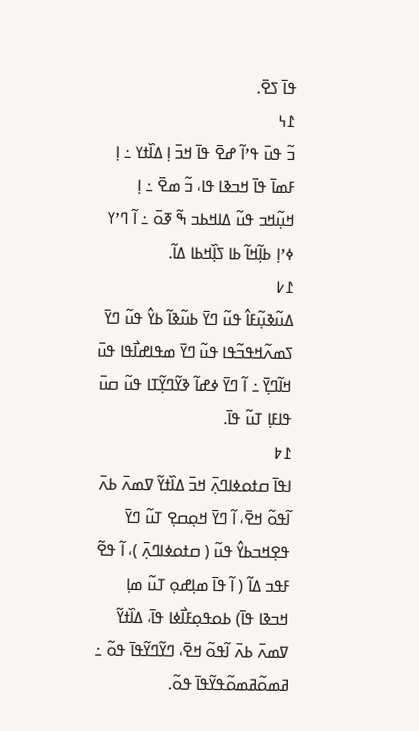ߟߊ߫ ߖߐ߫.
߁߆
ߏ߬ ߟߎ߫ ߟߴߊ߬ ߝߐ߫ ߟߊ߫ ߞߏ߫ ߊ߲ ߡߊ߰ߙߌ ߸ ߊ߲ ߓߘߊ߫ ߟߊ߫ ߞߏߢߊ ߟߊ، ߏ߬ ߘߐ߫ ߸ ߊ߲ ߞߎ߲߬ߞߏ ߟߎ߬ ߡߊߞߕߏ ߒ߬ ߧߋ߫ ߸ ߊ߬ ߣߴߌ ߦߴߊ߲ ߕߊ߲߬ߞߊ߬ ߕߊ ߖߊ߲߰ߞߕߊ ߡߊ߬.
߁߇
ߡߎ߬ߢߎ߲߬ߓߊ߮ ߟߎ߬ ߣߌ߫ ߕߎ߬ߢߊ߬ ߕߌ߮ ߟߎ߬ ߣߌ߫ ߖߘߍ߬ߞߟߏ߬ߟߊ ߟߎ߬ ߣߌ߫ ߘߟߊߝߊ߯ߟߊ ߟߎ߫ ߞߊ߬ߣߌ߲߫ ߸ ߊ߬ ߣߌ߫ ߦߝߊ߬ ߢߌ߬ߣߌ߲߬ߠߊ ߟߎ߬ ߛߎ߫ ߟߊߓߊ߲ ߠߎ߬ ߟߊ߫.
߁߈
ߊߟߊ߫ ߛߙߋߦߊߣߍ߲߫ ߞߏ߫ ߡߊ߰ߙߌ߬ ߜߘߍ߫ ߕߍ߫ ߊ߬ߟߋ߬ ߞߐ߫، ߊ߬ ߣߌ߫ ߞߋ߲ߛߐ߲ ߠߎ߬ ߣߌ߫ ߟߐ߲ߞߏߕߌ߮ ߟߎ߬ ( ߛߙߋߦߊߣߍ߲߫ )، ߊ߬ ߟߐ߬ ߓߟߏ ߡߊ߬ ( ߊ߬ ߟߊ߫ ߘߊ߲ߝߋ߲ ߠߎ߬ ߘߊ߲ ߞߏߢߊ ߟߊ߫) ߕߋߟߋ߲ߓߊ߯ߦߊ ߟߊ߫، ߡߊ߰ߙߌ߬ ߜߘߍ߫ ߕߍ߫ ߊ߬ߟߋ߬ ߞߐ߫، ߣߌ߬ߣߌ߬ߟߊ߫ ߟߋ߬ ߸ ߥߘߋ߬ߥߘߋ߬ߟߌ߬ߟߊ߫ ߟߋ߬.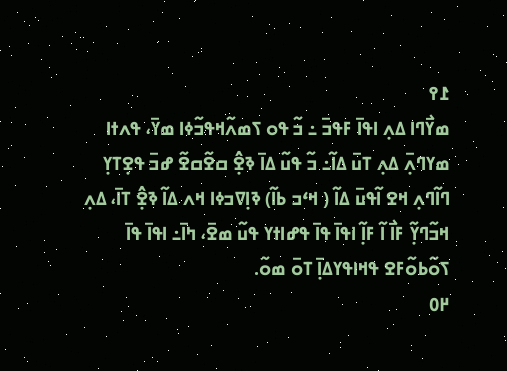߁߉
ߘߌ߯ߣߊ ߡߍ߲ ߊߟߊ߫ ߓߟߏ߫ ߸ ߏ߬ ߟߋ ߖߘߍ߬ߞߟߏ߬ߦߊ ߘߌ߫، ߟߍߙߊ ߘߌߣߍ߲߫ ߡߍ߲ ߠߎ߫ ߡߊ߬߸ ߏ߬ ߟߎ߬ ߡߊ߫ ߢߐ߲߮ ߛߐ߬ߛߐ߬ ߝߏ߫ ߟߐ߲ߠߌ߲ ߣߊ߬ߣߍ߲ ߞߐ ߊ߬ߟߎ߫ ߡߊ߬ ( ߞߵߏ ߕߊ߬) ߢߊ߲ߜߏߦߊ ߞߍ ߡߊ߬ ߢߐ߲߮ ߠߊ߫، ߡߍ߲ ߞߏ߬ߣߌ߲߬ ߓߊ߯ ߊ߬ ߓߊ߲߬ ߊߟߊ߫ ߟߊ߫ ߟߝߊߙߌ ߟߎ߬ ߘߐ߫، ߤߊ߫߸ ߊߟߊ߫ ߟߊ߫ ߖߋ߬ߕߋ߬ߓߐ ߟߞߊߟߌߡߊ߲߫ ߠߋ߫ ߘߋ߬.
߂߀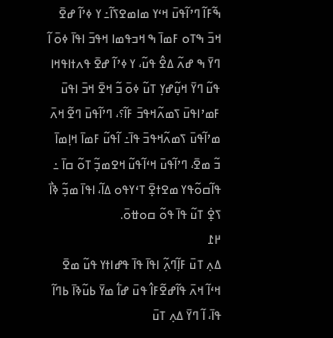ߒ߬ߓߊ߬ ߣߴߊ߬ߟߎ߫ ߞߵߌ ߘߊߘߐߖߊ߬߸ ߌ ߦߴߊ߬ ߝߐ߫ ߞߏ߫ ߒߠߋ ߓߘߊ߫ ߒ ߞߏߟߘߊ ߞߟߏ߫ ߊߟߊ߫ ߦߋ߫ ߊ߬ ߣߌ߫ ߒ ߝߍ߬ ߡߐ߮ ߟߎ߬، ߌ ߦߴߊ߬ ߝߐ߫ ߟߍߙߊߟߞߊ ߟߎ߬ ߣߌ߫ ߞߎ߲߬ߝߌ߲ ߠߎ߬ ߦߋ߫ ߏ߬ ߞߐ߫ ߞߏ߫ ߊߟߎ߫ ߓߘߴߊߟߎ߫ ߖߘߍ߬ߞߟߏ߫ ߓߊ߬؟، ߣߴߊ߬ߟߎ߫ ߣߐ߬ ߞߍ߫ ߘߴߊ߬ߟߎ߫ ߖߘߍ߬ߞߟߏ߫ ߟߊ߫߸ ߊ߬ߟߎ߬ ߓߘߊ߫ ߞߊ߲ߘߊ߫ ߏ߬ ߘߐ߫، ߣߴߊ߬ߟߎ߫ ߞߵߊ߬ߟߎ߬ ߞߐߘߏ߲߬ ߠߋ߬ ߛߊ߫ ߸ ߟߊ߬ߛߋ߬ߟߌ ߘߐߙߐ߲߫ ߠߵߌߟߋ ߡߊ߬، ߊߟߊ߫ ߘߏ߲߬ ߢߊ߯ ߖߐ߲߭ ߠߎ߬ ߟߊ߫ ߟߋ߬ ߛߋߚߋ߫.
߂߁
ߡߍ߲ ߠߎ߫ ߓߊ߲߬ߣߍ߲߬ ߊߟߊ߫ ߟߊ߫ ߟߝߊߙߌ ߟߎ߬ ߘߐ߫ ߞߵߊ߬ ߞߍ߫ ߟߊ߬ߝߐ߬ߓߊ߮ ߟߎ߫ ߝߊ߱ ߘߌ߫ ߕߎ߬ߢߊ߫ ߕߣߊ߬ ߟߊ߫، ߊ߬ ߣߌ߫ ߡߍ߲ ߠߎ߫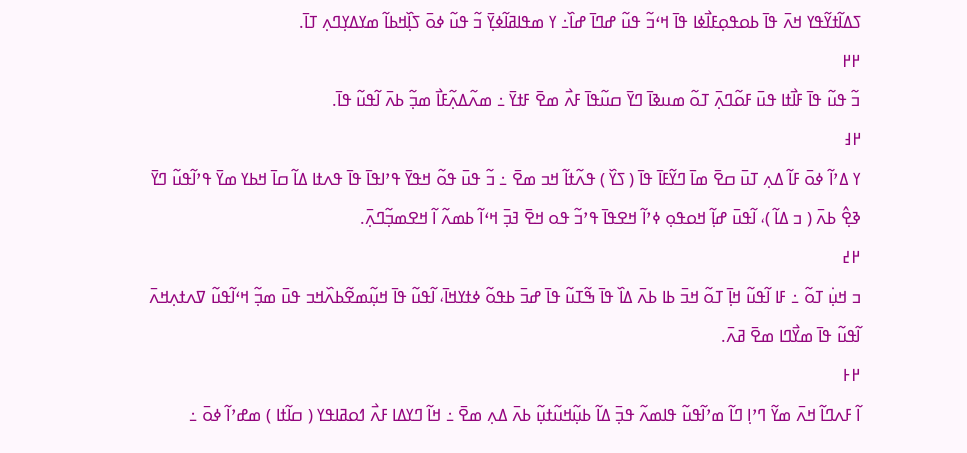ߖߡߊ߬ߙߌ߬ߟߌ ߞߍ߫ ߟߊ߫ ߕߋߟߋ߲ߓߊ߯ߦߊ ߟߊ߫ ߞߵߏ߬ ߟߎ߬ ߝߣߊ߫ ߝߊ߰߸ ߌ ߘߟߊߥߊ߬ߦߌ߲߫ ߏ߬ ߟߎ߬ ߦߋ߫ ߖߊ߲߰ߞߕߊ߬ ߘߌߡߌ߲ߣߍ߲ ߠߊ߫.
߂߂
ߏ߬ ߟߎ߬ ߟߊ߫ ߓߊ߯ߙߊ ߟߎ߫ ߓߋ߬ߣߍ߲߫ ߠߋ߬ ߘߎߢߊ߫ ߣߌ߫ ߛߎ߬ߟߊ߫ ߓߍ߯ ߘߐ߫ ߓߙߌ߫ ߸ ߘߍ߬ߡߍ߲߬ߓߊ߯ ߘߏ߲߬ ߕߍ߫ ߊ߬ߟߎ߬ ߟߊ߫.
߂߃
ߌ ߡߴߊ߬ ߦߋ߫ ߓߊ߬ ߡߍ߲ ߠߎ߫ ߛߐ߫ ߘߊ߫ ߣߌ߬ߓߊ߫ ߟߊ߫ ( ߖߌ߰ ) ߟߍ߬ߙߊ߬ ߞߏ ߘߐ߫ ߸ ߏ߬ ߟߎ߫ ߟߋ߬ ߞߟߌ߫ ߟߴߊߟߊ߫ ߟߊ߫ ߟߍߙߊ ߡߊ߬ ߛߊ߫ ߞߕߌ ߘߌ߫ ߟߴߊ߬ߟߎ߬ ߣߌ߫ ߢߐ߲߮ ߕߍ߫ ( ߏ ߡߊ߬ )، ߊ߬ߟߎ߫ ߝߊ߲߬ ߞߋߟߋ߲ ߦߴߊ߬ ߞߐߟߊ߫ ߟߴߏ߬ ߟߋ ߞߐ߫ ߔߏ߲߫ ߞߵߊ߬ ߕߘߍ߬ ߊ߬ ߞߐߘߏ߲߬ߣߍ߲߫.
߂߄
ߏ ߞߎ߲߭ ߠߋ߬ ߸ ߓߊ ߊ߬ߟߎ߬ ߞߊ߲߫ ߠߋ߬ ߞߏ߫ ߕߊ ߕߍ߫ ߡߊ߰ ߟߊ߫ ߒ߬ߠߎ߬ ߟߊ߫ ߝߏ߫ ߕߟߋ߬ ߦߙߌߞߊ߫، ߊ߬ߟߎ߬ ߟߊ߫ ߞߎ߲߬ߘߐ߬ߕߍ߰ߞߏ ߟߎ߫ ߘߏ߲߬ ߞߵߊ߬ߟߎ߬ ߜߍߙߍ߲ߞߍ߫ ߊ߬ߟߎ߬ ߟߊ߫ ߘߌ߯ߣߊ ߘߐ߫ ߥߍ߫.
߂߅
ߊ߬ ߓߍߣߊ߬ ߞߍ߫ ߘߌ߬ ߣߴߊ߲ ߣߊ߬ ߘߴߊ߬ߟߎ߬ ߟߊߘߍ߬ ߟߏ߲߫ ߡߊ߬ ߕߎ߲߬ߞߎ߬ߙߎ߲߬ ߕߍ߫ ߡߍ߲ ߘߐ߫ ߸ ߞߊ߬ ߣߌߡߊ ߓߍ߯ ߗߋߥߊߟߌ ( ߛߊ߬ߙߊ ) ߘߝߴߊ߬ ߦߋ߫ ߸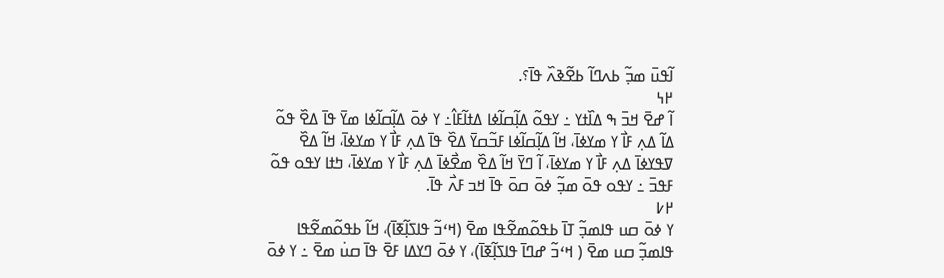ߊ߬ߟߎ߫ ߘߏ߲߬ ߕߍߣߊ߬ ߕߐ߬ߢߍ߰ ߟߊ߫؟.
߂߆
ߊ߬ ߝߐ߫ ߞߏ߫ ߒ ߡߊ߰ߙߌ ߸ ߌߟߋ߬ ߡߊ߲߬ߛߊ߬ߦߊ ߡߙߊ߬ߓߊ߮߸ ߌ ߦߋ߫ ߡߊ߲߬ߛߊ߬ߦߊ ߘߌ߫ ߟߊ߫ ߡߐ߰ ߟߋ߬ ߡߊ߬ ߡߍ߲ ߓߊ߯ ߌ ߘߌߦߊ߫، ߞߊ߬ ߡߊ߲߬ߛߊ߬ߦߊ ߓߏ߬ߛߌ߫ ߡߐ߰ ߟߊ߫ ߡߍ߲ ߓߊ߯ ߌ ߘߌߦߊ߫، ߞߊ߬ ߡߐ߰ ߜߟߌߦߊ߫ ߡߍ߲ ߓߊ߯ ߌ ߘߌߦߊ߫، ߊ߬ ߣߌ߫ ߞߊ߬ ߡߐ߰ ߘߐ߯ߦߊ߫ ߡߍ߲ ߓߊ߯ ߌ ߘߌߦߊ߫، ߤߙߊ ߌߟߋ ߟߋ߬ ߓߟߏ߫ ߸ ߌߟߋ ߟߋ߫ ߘߏ߲߬ ߦߋ߫ ߛߋ߫ ߟߊ߫ ߞߏ ߓߍ߯ ߟߊ߫.
߂߇
ߌ ߦߋ߫ ߛߎ ߟߊߘߏ߲߬ ߠߊ߫ ߕߟߋ߬ߘߐ߬ߟߊ ߘߐ߫ (ߞߵߏ߬ ߟߊߖߊ߲߬ߧߊ߫)، ߞߊ߬ ߕߟߋ߬ߘߐ߬ߟߊ ߟߊߘߏ߲߬ ߛߎ ߘߐ߫ ( ߞߵߏ߬ ߝߣߊ߫ ߟߊߖߊ߲߬ߧߊ߫)، ߌ ߦߋ߫ ߣߌߡߊ ߓߐ߫ ߟߊ߫ ߛߎ߭ ߘߐ߫ ߸ ߌ ߦߋ߫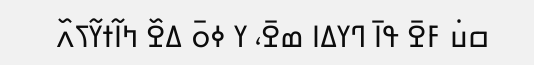ߛߎ߭ ߓߐ߫ ߟߊ߫ ߣߌߡߊ ߘߐ߫، ߌ ߦߋ߫ ߡߐ߰ ߤߊ߬ߙߌ߬ߖߍ߰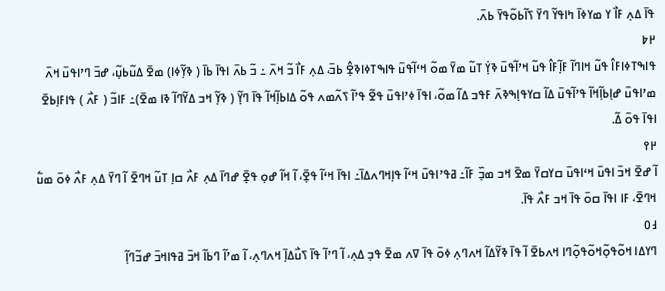ߟߊ߫ ߡߍ߲ ߓߊ߯ ߌ ߘߌߦߊ߫ ߤߊߟߌ߬ ߣߌ߫ ߖߊ߬ߕߋ߬ߟߌ߫ ߕߍ߫.
߂߈
ߟߊߒߠߦߊߓߊ߮ ߟߎ߬ ߞߊߣߊ߬ ߓߊ߲߬ߓߊ߮ ߟߎ߬ ߞߴߊ߬ߟߎ߫ ߢߌ߲߭ ߠߎ߬ ߘߌ߫ ߘߋ߬ ߞߵߊ߬ߟߎ߫ ߟߊߒߠߦߊߢߐ߲߮ ߕߏ߫، ߡߍ߲ ߓߊ߯ ߏ߬ ߞߍ߫ ߸ ߏ߬ ߕߍ߫ ߊߟߊ߫ ߕߊ߫ ( ߢߌ߲߬ߦߊ) ߘߐ߫ ߡߎ߬ߕߎ߲߬، ߝߏ߫ ߣߴߊߟߎ߫ ߞߍ߫ ߘߴߊߟߎ߫ ߝߊ߲ߕߊ߲߬ߞߊ߬ ߟߴߊ߬ߟߎ߫ ߡߊ߬ ߛߌߟߊ߲ߒߢߍ߫ ߓߟߏ ߡߊ߬ ߘߋ߬، ߊߟߊ߫ ߦߴߊߟߎ߫ ߟߐ߬ ߟߴߊ߬ ߖߍ߬ߘߍ ߟߋ߬ ߡߊߕߊ߲߬ߞߊ߬ ߟߊ߫ ߣߌ߲߬ ( ߢߌ߲߬ ߞߏ ߡߌ߬ߣߊ߬ ߢߊ ߘߐ߫)߸ ߓߊߏ߬ ( ߓߍ߯ ) ߟߊߓߊ߲ߕߐ߫ ߊߟߊ߫ ߟߋ߫ ߡ߬.
߂߉
ߊ߬ ߝߐ߫ ߞߏ߫ ߊߟߎ߫ ߞߵߊߟߎ߫ ߛߌߛߌ߫ ߘߐ߫ ߞߏ ߘߏ߲߰ ߓߊ߬߸ ߥߟߴߊߟߎ߫ ߞߵߊ߬ ߟߊ߲ߞߣߍߡߊ߫߸ ߊߟߊ߫ ߞߵߊ߬ ߟߐ߲߫، ߊ߬ ߞߊ߬ ߝߋ߲ ߟߐ߲߫ ߝߣߊ߫ ߡߍ߲ ߓߍ߯ ߛߊ߲ ߠߎ߬ ߞߣߐ߫ ߊ߬ ߣߌ߫ ߡߍ߲ ߓߍ߯ ߦߋ߫ ߘߎ߱ ߞߣߐ߫، ߓߊ ߊߟߊ߫ ߛߋ߫ ߟߊ߫ ߞߏ ߓߍ߯ ߟߊ߫.
߃߀
ߣߌߡߊ ߞߋ߬ߟߋ߲߬ߞߋ߬ߟߋ߲߬ߣߊ ߞߍߕߐ߫ ߊ߬ ߟߊ߫ ߢߌ߬ߡߊ߬ ߞߍߣߍ߲ ߦߋ߫ ߟߊ߫ ߜߍ ߘߐ߫ ߟߏ߲ ߡߍ߲، ߊ߬ ߣߴߊ߬ ߟߊ߫ ߖߎ߯ߡߊ߲߫ ߞߍߣߍ߲، ߊ߬ ߘߴߊ߬ ߣߕߊ߬ ߞߏ߫ ߥߟߊߞߏ߫ ߝߏ߬ߣߊ߲߬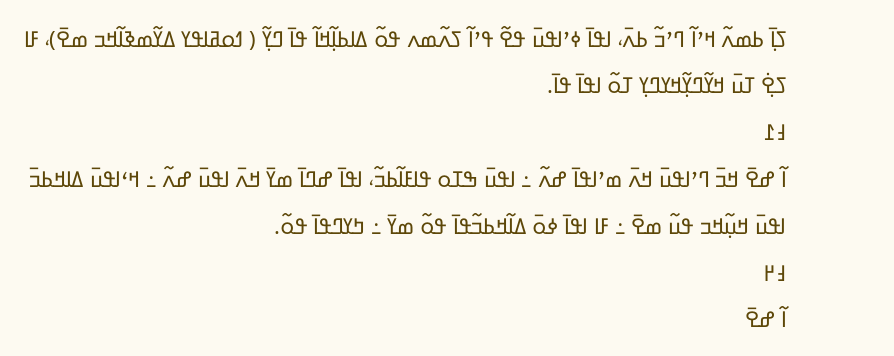ߖߊ߲߫ ߕߘߍ߬ ߞߴߊ߬ ߣߴߏ߬ ߕߍ߫، ߊߟߊ߫ ߦߴߊߟߎ߫ ߟߐ߬ ߟߴߊ߬ ߖߍ߬ߘߍ ߟߋ߬ ߡߊߕߊ߲߬ߞߊ߬ ߟߊ߫ ߣߌ߲߬ ( ߗߋߥߊߟߌ ߡߌ߬ߘߢߊ߬ߞߏ ߘߐ߫)، ߓߊ ߖߐ߲߭ ߠߎ߫ ߞߌ߬ߣߌ߲߬ߞߌߣߌ߲ ߠߋ߬ ߊߟߊ߫ ߟߊ߫.
߃߁
ߊ߬ ߝߐ߫ ߞߏ߫ ߣߴߊߟߎ߫ ߞߍ߫ ߘߴߊߟߊ߫ ߝߍ߬ ߸ ߊߟߎ߫ ߒߠߋ ߟߊߓߊ߬ߕߏ߬، ߊߟߊ߫ ߝߣߊ߫ ߘߌ߫ ߞߍ߫ ߊߟߎ߫ ߝߍ߬ ߸ ߞߵߊߟߎ߫ ߡߊߞߕߏ߫ ߊߟߎ߫ ߞߎ߲߬ߞߏ ߟߎ߬ ߘߐ߫ ߸ ߓߊ ߊߟߊ߫ ߦߋ߫ ߡߊ߬ߞߕߏ߬ߟߊ߫ ߟߋ߬ ߘߌ߫ ߸ ߤߌߣߟߊ߫ ߟߋ߬.
߃߂
ߊ߬ ߝߐ߫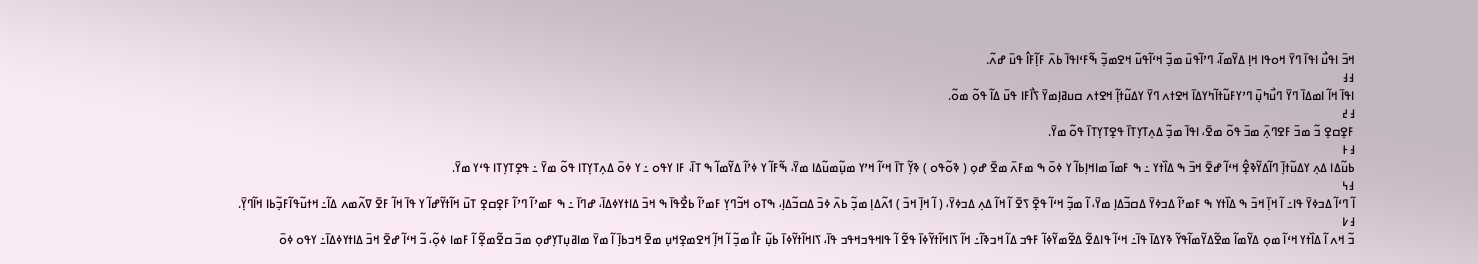ߞߏ߫ ߊߟߎ߯ ߊߟߊ߫ ߣߌ߫ ߞߋߟߊ ߞߊ߲ ߡߌ߬ߘߊ߬، ߣߴߊ߬ߟߎ߫ ߘߏ߲߬ ߞߵߊ߬ߟߎ߬ ߞߐߘߏ߲߬ ߒ߬ߓߵߊߟߊ߫ ߕߍ߫ ߓߊ߲߬ߓߊ߮ ߟߎ߫ ߝߍ߬.
߃߃
ߊߟߊ߫ ߞߊ߬ ߊߘߡߊ߫ ߣߌ߫ ߣߎ߯ߤߎ߲߫ ߣߴߌߓߎ߬ߙߊ߬ߤߌߡߊ߫ ߞߐߙߍ ߣߌ߫ ߌߡߎ߬ߙߊ߲߬ ߞߐߙߍ ߛߎߥߊ߲ߘߌ߫ ߖߊ߯ߓߊ ߟߎ߫ ߡߊ߬ ߟߋ߬ ߘߋ߬.
߃߄
ߓߐ߲ߛߐ߲ ߏ߬ ߘߏ߫ ߓߐߣߍ߲߫ ߘߏ߫ ߟߋ߬ ߘߐ߫، ߊߟߊ߫ ߘߏ߲߬ ߡߍ߲ߠߌ߲ߠߊ߫ ߟߐ߲ߠߌ߲ߠߊ߫ ߟߋ߬ ߘߌ߫.
߃߅
ߕߎ߬ߡߊ ߡߍ߲ ߌߡߎ߬ߙߊ߲߫ ߣߊ߬ߡߌ߬ߢߐ߲߮ ߞߵߊ߬ ߝߐ߫ ߞߏ߫ ߒ ߡߊ߰ߙߌ ߸ ߒ ߓߘߊ߫ ߘߊߞߊ߲ߕߊ߬ ߌ ߦߋ߫ ߒ ߘߓߍ߫ ߘߐ߫ ߝߋ߲ ( ߢߋ߬ߟߋ ) ߢߌ߲߬ ߠߊ߫ ߞߵߊ߬ ߞߴߌ ߘߎ߲߬ߘߎ߬ߡߊ ߘߌ߫، ߒ߬ߓߊ߬ ߌ ߦߴߊ߬ ߡߌ߬ߘߊ߬ ߒ ߠߊ߫، ߓߊ ߌߟߋ ߸ ߌ ߦߋ߫ ߡߍ߲ߠߌ߲ߠߊ ߟߋ߬ ߘߌ߫ ߸ ߟߐ߲ߠߌ߲ߠߊ ߟߵߌ ߘߌ߫.
߃߆
ߊ߬ ߣߵߊ߬ ߡߏߦߌ߫ ߟߊ߸ ߊ߬ ߞߊ߲߫ ߞߏ߫ ߒ ߡߊ߰ߙߌ ߒ ߓߘߴߊ߬ ߡߏߦߌ߫ ߡߛߏ߬ߡߊ߲ ߘߌ߫، ߊ߬ ߘߏ߲߬ ߞߵߊ߬ ߟߐ߲߫ ߖߐ߫ ߊ߬ ߞߊ߬ ߡߍ߲ ߡߏߦߌ߫، ( ߊ߬ ߞߊ߲߫ ߞߏ߫ ) ߗߍ߬ߡߊ߲ ߘߏ߲߬ ߕߍ߫ ߦߏ߫ ߡߛߏ߬ߡߊ߲، ߒߠߋ ߞߏ߬ߣߌ߲ ߓߘߴߊ߬ ߕߐ߯ߟߊ߫ ߒ ߞߏ߫ ߡߊߙߌߦߡߊ߫، ߝߣߊ߫ ߸ ߒ ߓߘߴߊ߬ ߣߴߊ߬ ߓߐ߲ߛߐ߲ ߠߎ߫ ߞߊ߬ߙߌ߬ߝߊ߬ ߌ ߟߊ߫ ߞߊ߬ ߓߐ߫ ߜߍ߬ߘߍ ߡߊ߬߸ ߞߙߎ߬ߟߊ߬ߓߏ߲߬ߕߊ ߞߊ߬ߣߌ߲߫.
߃߇
ߏ߬ ߞߍ ߊ߬ ߡߊ߰ߙߌ ߞߵߊ߬ ߘߋ߲ ߡߌ߬ߘߊ߬ ߘߐ߬ߡߌ߬ߘߊ߬ߟߌ߬ ߢߌߡߊ߫ ߟߊ߫߸ ߞߵߊ߬ ߟߊߡߐ߬ ߡߐ߬ߘߌ߬ߦߊ߬ ߓߟߏ ߡߊ߬ ߞߏߢߊ߬߸ ߞߊ߬ ߖߊߞߊ߬ߙߌ߬ߦߊ߫ ߟߐ߬ ߊ߬ ߟߊߞߟߏߞߟߏ ߟߊ߫، ߖߊߞߊ߬ߙߌ߬ߦߊ߫ ߕߎ߲߬ ߓߊ߯ ߘߏ߲߬ ߊ߬ ߞߊ߲߬ ߞߐߘߐ߲ߞߎ߲ ߘߐ߫ ߞߏߕߊ߲߫ ߊ߬ ߘߌ߫ ߘߊߥߎ߲ߠߌ߲ߝߋ߲ ߘߏ߫ ߛߐ߬ߘߐ߲߬ ߊ߬ ߓߘߊ ߦߋ߲߬، ߏ߬ ߞߵߊ߬ ߝߐ߫ ߞߏ߫ ߡߊߙߌߦߡߊ߫߸ ߌߟߋ ߦߋ߫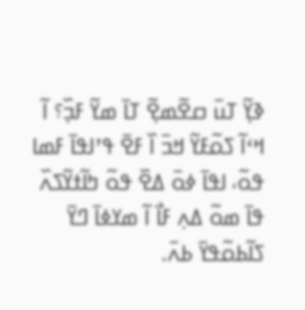ߢߌ߲߬ ߠߎ߫ ߛߐ߬ߘߐ߲߬ ߠߊ߫ ߘߌ߬ ߓߏ߲߰؟ ߊ߬ ߞߵߊ߬ ߖߋ߬ߓߌ߬ ߞߏ߫ ߊ߰ ߓߐ߫ ߟߴߊߟߊ߫ ߓߘߊ ߟߋ߬، ߊߟߊ߫ ߦߋ߫ ߡߐ߰ ߟߋ߬ ߤߊ߬ߙߌ߬ߖߍ߰ ߟߊ߫ ߘߋ߬ ߡߍ߲ ߓߊ߯ ߊ߬ ߘߌߦߊ߫ ߣߌ߫ ߖߊ߬ߕߋ߬ߟߌ߫ ߕߍ߫.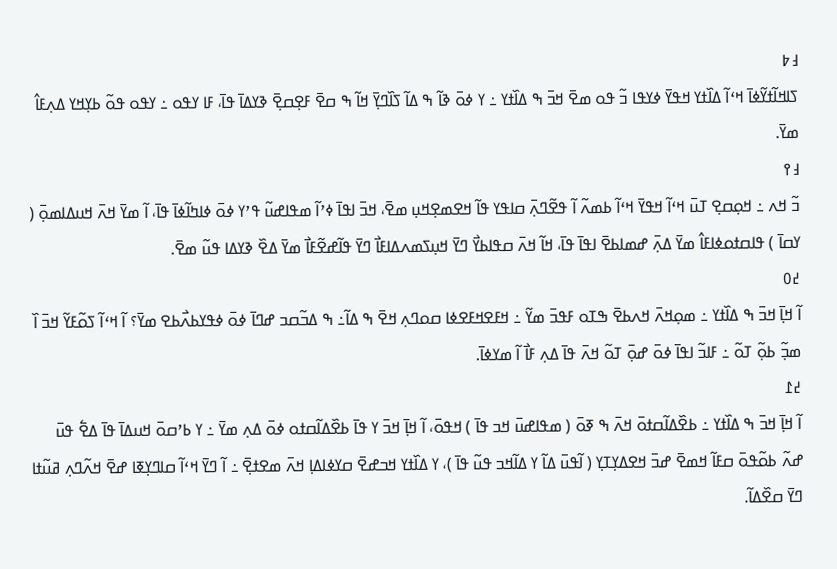߃߈
ߖߊߞߊ߬ߙߌ߬ߦߊ߫ ߞߵߊ߬ ߡߊ߰ߙߌ ߞߟߌ߫ ߦߌߟߊ ߏ߬ ߟߋ ߘߐ߫ ߞߏ߫ ߒ ߡߊ߰ߙߌ ߸ ߌ ߦߋ߫ ߢߊ߬ ߒ ߡߊ߬ ߖߊ߰ߣߌ߲߫ ߞߊ߬ ߒ ߛߐ߫ ߓߐ߲ߛߐ߲߫ ߢߌߡߊ߫ ߟߊ߫، ߓߊ ߌߟߋ ߸ ߌߟߋ ߟߋ߬ ߕߌ߲ߞߌ ߡߍ߲ߓߊ߮ ߘߌ߫.
߃߉
ߏ߬ ߞߍ ߸ ߞߋ߲ߛߐ߲ ߠߎ߫ ߞߵߊ߬ ߞߟߌ߫ ߞߵߊ߬ ߕߘߍ߬ ߊ߬ ߟߐ߬ߣߍ߲߫ ߛߊߟߌ ߟߊ߬ ߞߐߘߐ߲ߞߎ߲ ߘߐ߫، ߞߏ߫ ߊߟߊ߫ ߦߴߊ߬ ߘߟߊߝߎ߬ ߟߴߌ ߦߋ߫ ߦߊߤߊ߬ߦߊ߫ ߟߊ߫، ߊ߬ ߘߌ߫ ߞߍ߫ ߞߎߡߊߘߋ߲߫ ( ߌߛߊ߫ ) ߟߊߛߙߋߦߊߓߊ߮ ߘߌ߫ ߡߍ߲߫ ߝߘߊߕߐ߫ ߊߟߊ߫ ߟߊ߫، ߞߊ߬ ߞߍ߫ ߛߟߊߕߌ߯ ߣߌ߫ ߞߎ߲ߖߘߍߡߊߓߊ߯ ߣߌ߫ ߟߊ߬ߝߐ߬ߓߊ߯ ߘߌ߫ ߡߐ߰ ߢߌߡߊ ߟߎ߬ ߘߐ߫.
߄߀
ߊ߬ ߞߊ߲߫ ߞߏ߫ ߒ ߡߊ߰ߙߌ ߸ ߘߋ߲ߞߍ߫ ߞߍߕߐ߫ ߒߠߋ ߓߟߏ߫ ߘߌ߬ ߸ ߞߓߐߞߓߐߦߊ ߛߋߣߍ߲ ߞߐ߫ ߒ ߡߊ߬߸ ߒ ߡߏ߬ߛߏ ߝߣߊ߫ ߦߋ߫ ߦߟߌߕߍ߯ߕߐ ߘߌ߫؟ ߊ߬ ߞߵߊ߬ ߖߋ߬ߓߌ߬ ߞߏ߫ ߊ߰ ߘߏ߲߬ ߕߋ߲߬ ߠߋ߬ ߸ ߓߊߏ߬ ߊߟߊ߫ ߦߋ߫ ߝߋ߲߫ ߠߋ߬ ߞߍ߫ ߟߊ߫ ߡߍ߲ ߓߊ߯ ߊ߬ ߘߌߦߊ߫.
߄߁
ߊ߬ ߞߊ߲߫ ߞߏ߫ ߒ ߡߊ߰ߙߌ ߸ ߕߐ߰ߡߊ߬ߛߙߋ߫ ߞߍ߫ ߒ ߧߋ߫ ( ߘߟߊߝߎ߫ ߞߏ ߟߊ߫ ) ߞߟߋ߫، ߊ߬ ߞߊ߲߫ ߞߏ߫ ߌ ߟߊ߫ ߕߐ߰ߡߊ߬ߛߙߋ ߦߋ߫ ߡߍ߲ ߘߌ߫ ߸ ߌ ߕߴߛߋ߫ ߞߎߡߊ߫ ߟߊ߫ ߡߐ߱ ߟߎ߫ ߝߍ߬ ߕߋ߬ߟߋ߫ ߛߓߊ߬ ߞߘߐ߫ ߝߏ߫ ߞߐߡߌ߲ߠߌ߲ ( ߊ߬ߟߎ߫ ߡߊ߬ ߌ ߡߊ߬ߞߏ ߟߎ߬ ߟߊ߫ )، ߌ ߡߊ߰ߙߌ ߞߏߝߐ߫ ߛߌߦߊߡߊ߲ ߞߍ߫ ߘߐߙߐ߲߫ ߸ ߊ߬ ߣߌ߫ ߞߵߊ߬ ߛߊߣߌ߲ߧߊ ߝߐ߫ ߞߍ߬ߣߍ߲ ߥߎ߬ߙߊ ߣߌ߫ ߛߐ߰ߡߊ߬.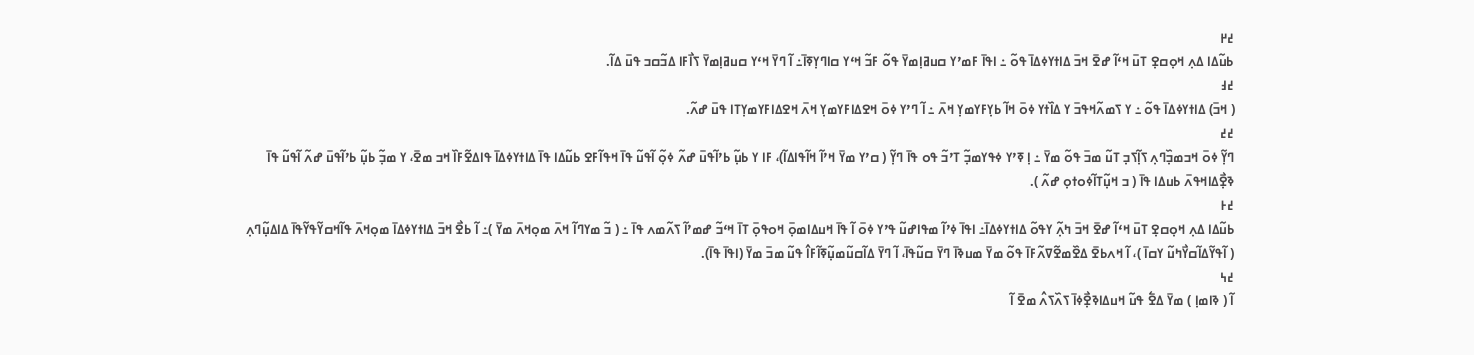߄߂
ߕߎ߬ߡߊ ߡߍ߲ ߞߋ߲ߛߐ߲ ߠߎ߫ ߞߵߊ߬ ߝߐ߫ ߞߏ߫ ߡߊߙߌߦߡߊ߫ ߟߋ߬ ߸ ߊߟߊ߫ ߓߘߴߌ ߛߎߥߊ߲ߘߌ߫ ߟߋ߬ ߓߏ߬ ߞߵߌ ߛߊߣߌ߲ߧߊ߫߸ ߊ߬ ߣߌ߫ ߞߵߌ ߛߎߥߊ߲ߘߌ߫ ߖߊ߯ߓߊ ߡߏ߬ߛߏ ߟߎ߫ ߡߊ߬.
߄߃
( ߞߏ߫) ߡߊߙߌߦߡߊ߫ ߟߋ߬ ߸ ߌ ߖߘߍ߬ߞߟߏ߫ ߌ ߡߊ߰ߙߌ ߦߋ߫ ߞߊ߬ ߕߌ߲ߓߌߘߌ߲ ߞߍ߫ ߸ ߊ߬ ߣߴߌ ߦߋ߫ ߞߐߡߊߓߌߘߌ߲ ߞߍ߫ ߞߐߡߊߓߌߘߌ߲ߠߊ ߟߎ߫ ߝߍ߬.
߄߄
ߣߌ߲߬ ߦߋ߫ ߞߏߘߏ߲߰ߣߍ߲ ߖߊ߲߬ߖߏ߲ ߠߎ߬ ߘߏ߫ ߟߋ߬ ߘߌ߫ ߸ ߊ߲ ߧߴߌ ߦߟߌߘߏ߲߬ ߠߴߏ߬ ߟߋ ߟߊ߫ ߣߌ߲߬ ( ߛߴߌ ߘߌ߫ ߞߴߊ߬ ߞߊ߬ߟߊߡߊ߬)، ߓߊ ߌ ߕߎ߲߬ ߕߴߊ߬ߟߎ߫ ߝߍ߬ ߦߋ߲߬ ߊ߬ߟߎ߬ ߟߊ߫ ߞߟߊ߬ߓߐ ߕߎ߬ߡߊ ߟߊ߫ ߡߊߙߌߦߡߊ߫ ߟߊߡߐ߬ߓߊ߰ ߞߏ ߘߐ߫، ߌ ߘߏ߲߬ ߕߎ߲߬ ߕߴߊ߬ߟߎ߫ ߝߍ߬ ߊ߬ߟߎ߬ ߟߊ߫ ߢߐ߲߯ߡߊߞߟߍ߫ ߕߎߡߊ ߟߊ߫ ( ߏ ߞߎ߲߬ߠߊ߬ߦߋߙߋ߲ ߝߍ߬ ).
߄߅
ߕߎ߬ߡߊ ߡߍ߲ ߞߋ߲ߛߐ߲ ߠߎ߫ ߞߵߊ߬ ߝߐ߫ ߞߏ߫ ߤߍ߲߬ ߌߟߋ߬ ߡߊߙߌߦߡߊ߫߸ ߊߟߊ߫ ߦߴߊ߬ ߘߟߊߝߎ߬ ߟߴߌ ߦߋ߫ ߊ߬ ߟߊ߫ ߞߎߡߊߘߋ߲߫ ߞߋߟߋ߲߫ ߠߊ߫ ߞߵߏ߬ ߝߘߴߊ߬ ߖߍ߬ߘߍ ߟߊ߫ ߸ ( ߏ߬ ߘߌߣߊ߬ ߞߍ߫ ߘߋ߲ߞߍ߫ ߘߌ߫ )߸ ߊ߬ ߕߐ߯ ߞߏ߫ ߡߊߙߌߦߡߊ߫ ߘߋ߲ߞߍ߫ ߟߊ߬ߞߛߌ߬ߟߌ߬ߟߊ߫ ߡߊߡߎ߲߬ߣߍ߲ ( ߊ߬ߟߌ߬ߡߊ߬ߛߌ߯ߤߎ߬ ߌߛߊ߫ )، ߊ߬ ߞߍߕߐ߫ ߡߐ߰ߘߐ߬ߜߍ߬ߓߊ߫ ߟߋ߬ ߘߌ߫ ߘߎߢߊ߫ ߣߌ߫ ߛߎ߬ߟߊ߫، ߊ߬ ߣߌ߫ ߡߊ߬ߛߎ߬ߘߎ߲߬ߧߊ߬ߓߊ߮ ߟߎ߬ ߘߏ߫ ߘߌ߫ (ߊߟߊ߫ ߟߊ߫).
߄߆
ߊ߬ ( ߢߊߘߊ߲ ) ߘߌ߫ ߡߐ߱ ߟߎ߬ ߞߎߡߊߢߐ߲߯ߦߊ߫ ߖߍ߰ߖߍ߮ ߘߐ߫ ߊ߬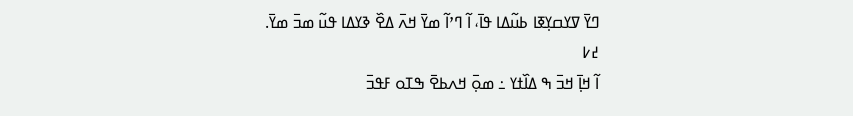ߣߌ߫ ߜߌߛߌ߲ߧߊ ߕߎ߬ߡߊ ߟߊ߫، ߊ߬ ߣߴߊ߬ ߘߌ߫ ߞߍ߫ ߡߐ߰ ߢߌߡߊ ߟߎ߬ ߘߏ߫ ߘߌ߫.
߄߇
ߊ߬ ߞߊ߲߫ ߞߏ߫ ߒ ߡߊ߰ߙߌ ߸ ߘߋ߲߫ ߞߍߕߐ߫ ߒߠߋ ߓߟߏ߫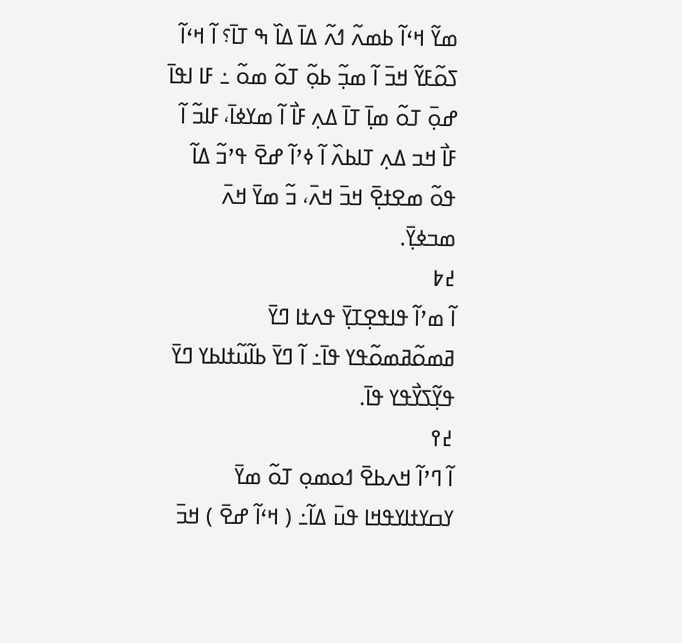ߘߌ߬ ߞߵߊ߬ ߕߘߍ߬ ߗߍ߬ ߡߊ߫ ߡߊ߰ ߒ ߠߊ߫؟ ߊ߬ ߞߵߊ߬ ߖߋ߬ߓߌ߬ ߞߏ߫ ߊ߬ ߘߏ߲߬ ߕߋ߲߬ ߠߋ߬ ߘߋ߬ ߸ ߓߊ ߊߟߊ߫ ߝߋ߲߫ ߠߋ߬ ߘߊ߲߫ ߠߊ߫ ߡߍ߲ ߓߊ߯ ߊ߬ ߘߌߦߊ߫، ߓߊߏ߬ ߊ߬ ߓߊ߯ ߞߏ ߡߍ߲ ߠߊߕߍ߰ ߊ߬ ߦߴߊ߬ ߝߐ߫ ߟߴߏ߬ ߡߊ߬ ߟߋ߬ ߘߐߙߐ߲߫ ߞߏ߫ ߞߍ߫، ߏ߬ ߘߌ߫ ߞߍ߫ ߘߏߦߌ߲߫.
߄߈
ߊ߬ ߘߴߊ߬ ߟߊߟߐ߲ߠߌ߲߫ ߟߍߙߊ ߣߌ߫ ߥߘߋ߬ߥߘߋ߬ߟߌ ߟߊ߫߸ ߊ߬ ߣߌ߫ ߕߊ߬ߎ߬ߙߊߕߌ ߣߌ߫ ߟߌ߲߬ߖߌ߯ߟߌ ߟߊ߫.
߄߉
ߊ߬ ߣߴߊ߬ ߞߍߕߐ߫ ߗߋߘߋ߲ ߠߋ߬ ߘߌ߫ ߌߛߌߙߊߌߟߞߊ ߟߎ߫ ߡߊ߬߸ ( ߞߵߊ߬ ߝߐ߫ ) ߞߏ߫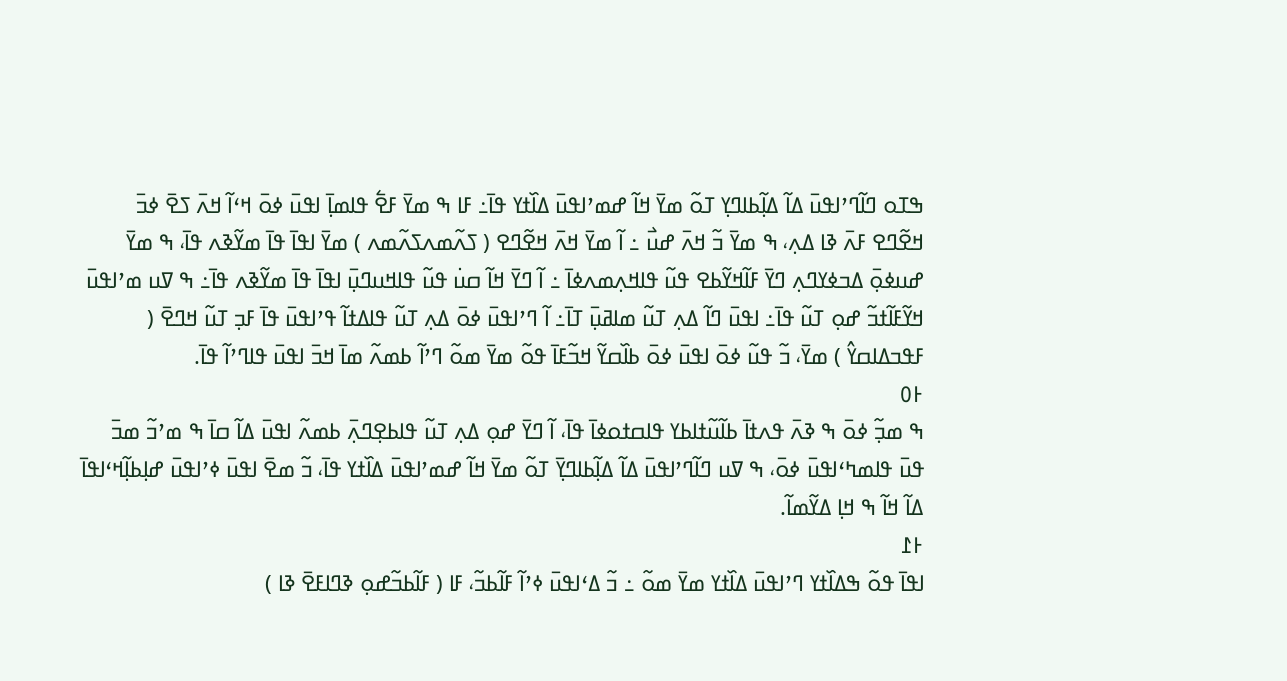ߒߠߋ ߣߊ߬ߣߴߊߟߎ߫ ߡߊ߬ ߡߊ߲߬ߕߊߣߌ߲ ߠߋ߬ ߘߌ߫ ߞߊ߬ ߝߘߴߊߟߎ߫ ߡߊ߰ߙߌ ߟߊ߫߸ ߓߊ ߒ ߘߌ߫ ߓߐ߱ ߟߊߘߊ߲߫ ߊߟߎ߫ ߦߋ߫ ߞߵߊ߬ ߞߍ߫ ߖߐ߫ ߦߏ߫ ߞߐ߬ߣߐ ߓߍ߫ ߢߊ ߡߍ߲، ߒ ߘߌ߫ ߏ߬ ߞߍ߫ ߝߎ߯ ߸ ߊ߬ ߘߌ߫ ߞߍ߫ ߞߐ߬ߣߐ ( ߖߍ߬ߘߍߖߍ߬ߘߍ ) ߘߌ߫ ߊߟߊ߫ ߟߊ߫ ߘߌ߬ߢߍ ߟߊ߫، ߒ ߘߌ߫ ߝߎߦߋ߲߫ ߡߏߦߌߣߍ߲ ߣߌ߫ ߓߊ߬ߞߌ߬ߕߐ ߟߎ߬ ߟߊߞߍ߲ߘߍߦߊ߫ ߸ ߊ߬ ߣߌ߫ ߞߊ߬ ߛߎ߭ ߟߎ߬ ߟߊߞߎߣߎ߲߫ ߊߟߊ߫ ߟߊ߫ ߘߌ߬ߢߍ ߟߊ߫߸ ߒ ߜߎ ߘߴߊߟߎ߫ ߞߌ߬ߓߊ߬ߙߏ߬ ߝߋ߲ ߠߎ߬ ߟߊ߫߸ ߊߟߎ߫ ߣߊ߬ ߡߍ߲ ߠߎ߬ ߘߊߥߎ߲߫ ߠߊ߫߸ ߊ߬ ߣߴߊߟߎ߫ ߦߋ߫ ߡߍ߲ ߠߎ߬ ߟߊߡߙߊ߬ ߟߴߊߟߎ߫ ߟߊ߫ ߓߏ߲ ߠߎ߬ ߞߣߐ߫ ( ߓߟߏߡߊߛߌ߮ ) ߘߌ߫، ߏ߬ ߟߎ߬ ߦߋ߫ ߊߟߎ߫ ߦߋ߫ ߕߊ߰ߛߌ߬ ߞߏ߬ߓߊ߫ ߟߋ߬ ߘߌ߫ ߘߋ߬ ߣߴߊ߬ ߕߘߍ߬ ߘߊ߫ ߞߏ߫ ߊߟߎ߫ ߟߊߣߴߊ߬ ߟߊ߫.
߅߀
ߒ ߘߏ߲߬ ߦߋ߫ ߒ ߢߍ߫ ߟߍߙߊ߫ ߕߊ߬ߎ߬ߙߊߕߌ ߟߊߛߙߋߦߊ߫ ߟߊ߫، ߊ߬ ߣߌ߫ ߝߋ߲ ߡߍ߲ ߠߎ߬ ߟߊߕߐ߲ߣߍ߲߫ ߕߘߍ߬ ߊߟߎ߫ ߡߊ߬ ߛߊ߫ ߒ ߘߴߏ߬ ߘߏ߫ ߟߎ߫ ߟߊߘߤߵߊߟߎ߫ ߦߋ߫، ߒ ߜߎ ߣߊ߬ߣߴߊߟߎ߫ ߡߊ߬ ߡߊ߲߬ߕߊߣߌ߲߫ ߠߋ߬ ߘߌ߫ ߞߊ߬ ߝߘߴߊߟߎ߫ ߡߊ߰ߙߌ ߟߊ߫، ߏ߬ ߘߐ߫ ߊߟߎ߫ ߦߴߊߟߎ߫ ߝߊ߲ߕߊ߲߬ߞߵߊߟߊ߫ ߡߊ߬ ߞߊ߬ ߒ ߞߊ߲ ߡߌ߬ߘߊ߬.
߅߁
ߊߟߊ߫ ߟߋ߬ ߒߡߊ߰ߙߌ ߣߴߊߟߎ߫ ߡߊ߰ߙߌ ߘߌ߫ ߘߋ߬ ߸ ߏ߬ ߡߵߊߟߎ߫ ߦߴߊ߬ ߓߊ߬ߕߏ߬، ߓߊ ( ߓߊ߬ߕߏ߬ߝߋ߲ ߢߣߊߓߐ߫ ߢߊ )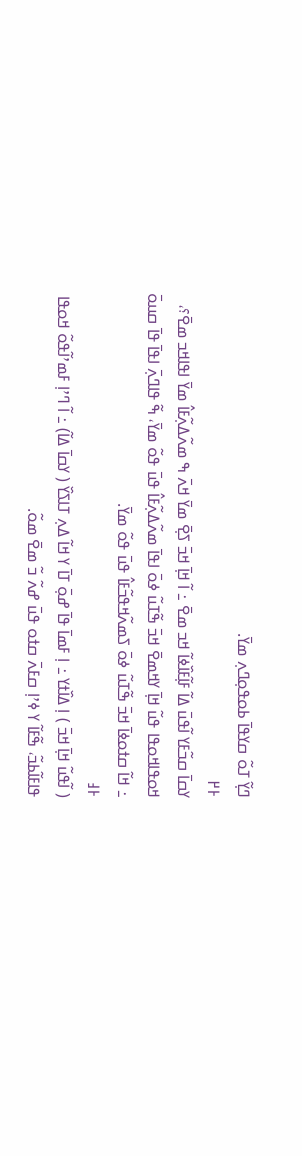ߣߌ߲߬ ߠߋ߬ ߛߌߟߊ߫ ߕߋߟߋ߲ߣߍ߲ ߘߌ߫.
߅߂
ߌߛߊ߫ ߛߏ߬ߓߌ ߊ߬ߟߎ߫ ߡߊ߬ ߓߊ߲߬ߓߊ߰ߦߊ߬ ߞߏ ߘߐ߫ ߸ ߊ߬ ߞߊ߲߫ ߞߏ߫ ߖߐ߲߫ ߘߌ߫ ߞߍ߫ ߒ ߘߍ߬ߡߍ߲߬ߓߊ߮ ߘߌ߫ ߊߟߊߞߏ ߘߐ߫؟، ߞߋߟߊߞߋߟߊ ߟߎ߬ ߞߊ߲߫ ߌߞߘߐ߫ ߞߏ߫ ߒ߬ߠߎ߬ ߦߋ߫ ߊߟߊ߫ ߘߍ߬ߡߍ߲߬ߓߊ߮ ߟߎ߫ ߟߋ߬ ߘߌ߫، ߒ߬ ߟߊߣߍ߲߫ ߊߟߊ߫ ߟߊ߫ ߛߎߋ߫ ߸ ߞߊ߬ ߛߙߋߦߊ߫ ߞߏ߫ ߒ߬ߠߎ߬ ߦߋ߫ ߖߘߍ߬ߞߟߏ߬ߓߊ߮ ߟߎ߫ ߟߋ߬ ߘߌ߫.
߅߃
( ߊ߬ߟߎ߬ ߞߊ߲߫ ߞߏ߫ ) ߊ߲ ߡߊ߰ߙߌ ߸ ߊ߲ ߓߘߊ߫ ߟߊ߫ ߝߋ߲߫ ߠߊ߫ ߌ ߞߊ߬ ߡߍ߲ ߠߊߖߌ߰ ( ߌߛߊ߫ ߡߊ߬) ߸ ߊ߬ ߣߴߊ߲ ߓߘߴߊ߬ߟߋ߬ ߞߋߟߊ ߟߊߓߊ߬ߕߏ߬، ߒ߬ߓߊ߬ ߌ ߦߴߊ߲ ߛߓߍ߫ ߛߙߋ ߟߎ߫ ߝߍ߬ ߏ߬ ߘߐ߫ ߘߋ߬.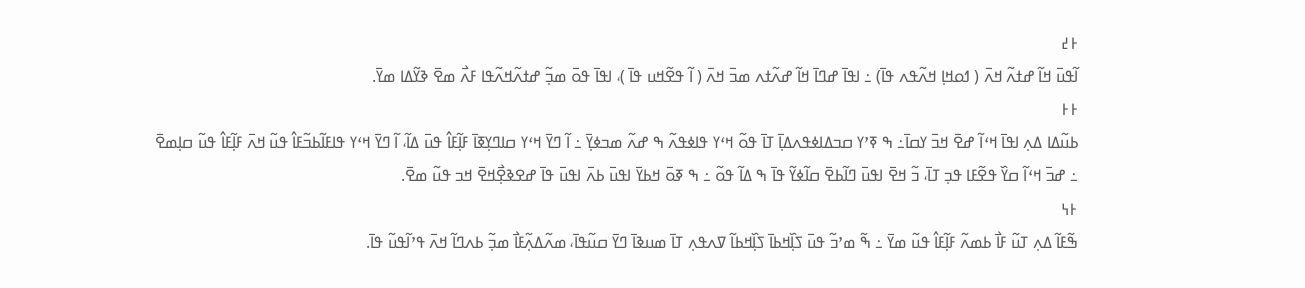߅߄
ߊ߬ߟߎ߫ ߞߊ߬ ߝߙߍ߬ ߞߍ߫ ( ߗߋߞߊ߲ ߞߍ߬ߟߍ ߟߊ߫) ߸ ߊߟߊ߫ ߝߣߊ߫ ߞߊ߬ ߝߍ߬ߙߍ ߘߏ߫ ߞߍ߫ ( ߊ߬ ߟߐ߬ߞߎ ߟߊ߫ )، ߊߟߊ߫ ߟߋ߫ ߘߏ߲߬ ߝߙߍ߬ߞߍ߬ߟߊ ߓߍ߯ ߘߐ߫ ߢߌ߬ߡߊ ߘߌ߫.
߅߅
ߕߎ߬ߡߊ ߡߍ߲ ߊߟߊ߫ ߞߵߊ߬ ߝߐ߫ ߞߏ߫ ߌߛߊ߫߸ ߒ ߧߴߌ ߛߏߡߊߦߟߍߡߊ߲߫ ߠߊ߫ ߟߋ߬ ߞߵߌ ߟߊߦߟߍ߬ ߒ ߝߍ߬ ߘߏߦߌ߲߫ ߸ ߊ߬ ߣߌ߫ ߞߵߌ ߛߊߣߌ߲ߧߊ߫ ߓߊ߲߬ߓߊ߮ ߟߎ߫ ߡߊ߬، ߊ߬ ߣߌ߫ ߞߵߌ ߟߊߓߊ߬ߕߏ߬ߓߊ߮ ߟߎ߬ ߞߍ߫ ߓߊ߲߬ߓߊ߮ ߟߎ߬ ߛߊ߲ߘߐ߫ ߸ ߝߏ߫ ߞߵߊ߬ ߛߌ߰ ߟߐ߬ߓߊ ߟߏ߲ ߠߊ߫، ߏ߬ ߞߐ߫ ߊߟߎ߫ ߣߊ߬ߕߐ߫ ߛߊ߬ߦߌ߬ ߟߊ߫ ߒ ߡߊ߬ ߟߋ߬ ߸ ߒ ߧߋ߫ ߞߕߌ߫ ߊߟߎ߫ ߕߍ߫ ߊߟߎ߫ ߟߊ߫ ߝߐߢߐ߲߯ߞߐ߫ ߞߏ ߟߎ߬ ߘߐ߫.
߅߆
ߒ߬ߓߊ߬ ߡߍ߲ ߠߎ߬ ߓߊ߯ ߕߘߍ߬ ߓߊ߲߬ߓߊ߮ ߟߎ߬ ߘߌ߫ ߸ ߒ߬ ߘߴߏ߬ ߟߎ߫ ߖߊ߲߰ߞߕߊ߫ ߖߊ߲߰ߞߕߊ߬ ߜߍߟߍ߲ ߠߊ߫ ߘߎߢߊ߫ ߣߌ߫ ߛߎ߬ߟߊ߫، ߘߍ߬ߡߍ߲߬ߓߊ߯ ߘߏ߲߬ ߕߍߣߊ߬ ߞߍ߫ ߟߴߊ߬ߟߎ߬ ߟߊ߫.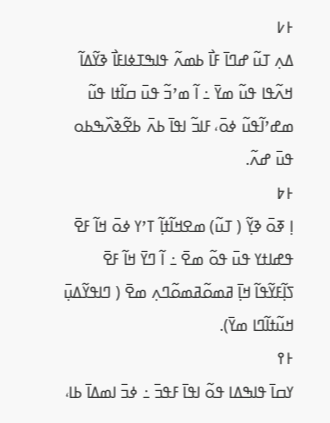߅߇
ߡߍ߲ ߠߎ߬ ߝߣߊ߫ ߓߊ߯ ߕߘߍ߬ ߟߊߒߠߦߊߓߊ߯ ߢߌ߬ߡߊ߬ ߞߍ߬ߟߊ ߟߎ߬ ߘߌ߫ ߸ ߊ߬ ߘߴߏ߬ ߟߎ߫ ߛߊ߬ߙߊ ߟߎ߬ ߘߝߴߊ߬ߟߎ߬ ߦߋ߫، ߓߊߏ߬ ߊߟߊ߫ ߕߍ߫ ߕߐ߬ߢߍ߰ߒߕߋ ߟߎ߫ ߝߍ߬.
߅߈
ߊ߲ ߧߋ߫ ߢߌ߲߬ ( ߠߎ߬) ߘߐߞߊ߬ߙߊ߲߬ ߠߴߌ ߦߋ߫ ߞߊ߬ ߓߐ߫ ߟߝߊߙߌ ߟߎ߫ ߟߋ߬ ߘߐ߫ ߸ ߊ߬ ߣߌ߫ ߞߊ߬ ߓߐ߫ ߖߊ߲߬ߓߌ߬ߟߊ߬ ߞߊ߲߫ ߥߘߋ߬ߥߘߋ߬ߣߍ߲ ߘߐ߫ ( ߣߊߟߌ߬ߡߎ߲߫ ߞߎ߬ߙߊ߬ߣߊ ߘߌ߫).
߅߉
ߌߛߊ߫ ߟߊߒߡߊ ߟߋ߬ ߊߟߊ߫ ߓߟߏ߫ ߸ ߦߏ߫ ߊߘߡߊ߫ ߕߊ،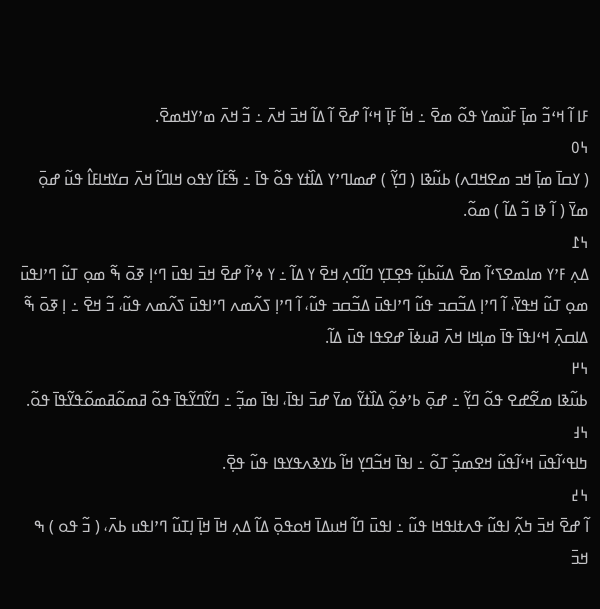ߓߊ ߊ߬ ߞߵߏ߬ ߘߊ߲߫ ߓߎ߰ߘߌ ߟߋ߬ ߘߐ߫ ߸ ߞߊ߬ ߓߊ߲߫ ߞߵߊ߬ ߝߐ߫ ߊ߬ ߡߊ߬ ߞߏ߫ ߞߍ߫ ߸ ߏ߬ ߞߍ߫ ߘߴߌߞߘߐ߫.
߆߀
( ߌߛߊ߫ ߘߊ߲߫ ߞߏ ߘߐߞߣߍ) ߕߎ߬ߢߊ ( ߣߌ߲߬ ) ߝߘߊߣߴߌ ߡߊ߰ߙߌ ߟߋ߬ ߟߊ߫ ߸ ߒ߬ߓߊ߬ ߌߟߋ ߞߊߣߊ߬ ߞߍ߫ ߛߌߞߊߓߊ߮ ߟߎ߬ ߝߋ߲߫ ߘߌ߫ ( ߊ߬ ߢߊ ߏ߬ ߡߊ߬ ) ߘߋ߬.
߆߁
ߡߍ߲ ߓߴߌ ߘߊߘߐߖߵߊ߬ ߘߐ߫ ߡߎ߬ߕߎ߲߬ ߟߐ߲ߠߌ߲ ߣߊ߬ߣߍ߲ ߞߐ߫ ߌ ߡߊ߬ ߸ ߌ ߦߴߊ߬ ߝߐ߫ ߞߏ߫ ߊߟߎ߫ ߣߵߊ߲ ߧߋ߫ ߒ߬ ߘߋ߲ ߠߎ߬ ߣߴߊߟߎ߫ ߘߋ߲ ߠߎ߬ ߞߟߌ߫، ߊ߬ ߣߴߊ߲ ߡߏ߬ߛߏ ߟߎ߬ ߣߴߊߟߎ߫ ߡߏ߬ߛߏ ߟߎ߬، ߊ߬ ߣߴߊ߲ ߖߍ߬ߘߍ ߣߴߊߟߎ߫ ߖߍ߬ߘߍ ߟߎ߬، ߏ߬ ߞߐ߫ ߸ ߊ߲ ߧߋ߫ ߒ߬ ߡߊߛߍ߲߫ ߞߵߊߟߊ߫ ߟߊ߫ ߘߊ߲ߞߊ ߞߍ߫ ߥߎߦߊ߫ ߝߐߟߊ ߟߎ߫ ߡߊ߬.
߆߂
ߕߎ߬ߢߊ ߘߐ߬ߝߐ ߟߋ߬ ߣߌ߲߬ ߸ ߝߋ߲߫ ߕߴߦߋ߲߬ ߡߊ߰ߙߌ߬ ߘߌ߫ ߝߏ߫ ߊߟߊ߫، ߊߟߊ߫ ߘߏ߲߬ ߸ ߣߌ߬ߣߌ߬ߟߊ߫ ߟߋ߬ ߥߘߋ߬ߥߘߋ߬ߟߌ߬ߟߊ߫ ߟߋ߬.
߆߃
ߤߊߟߵߊ߬ߟߎ߫ ߞߵߊ߬ߟߎ߬ ߞߐߘߏ߲߬ ߠߋ߬ ߸ ߊߟߊ߫ ߞߏ߬ߣߌ߲ ߞߊ߬ ߕߌߢߍߟߌߟߊ ߟߎ߬ ߟߐ߲߫.
߆߄
ߊ߬ ߝߐ߫ ߞߏ߫ ߤߍ߲߬ ߊߟߎ߬ ߟߍߙߊߟߞߊ ߟߎ߬ ߸ ߊߟߎ߫ ߣߊ߬ ߞߎߡߊ߫ ߞߋߟߋ߲߫ ߡߊ߬ ߡߍ߲ ߞߊ߫ ߞߊ߲߫ ߊ߲ߠߎ߬ ߣߴߊߟߎ ߕߍ߫، ( ߏ߬ ߟߋ ) ߒ ߞߏ߫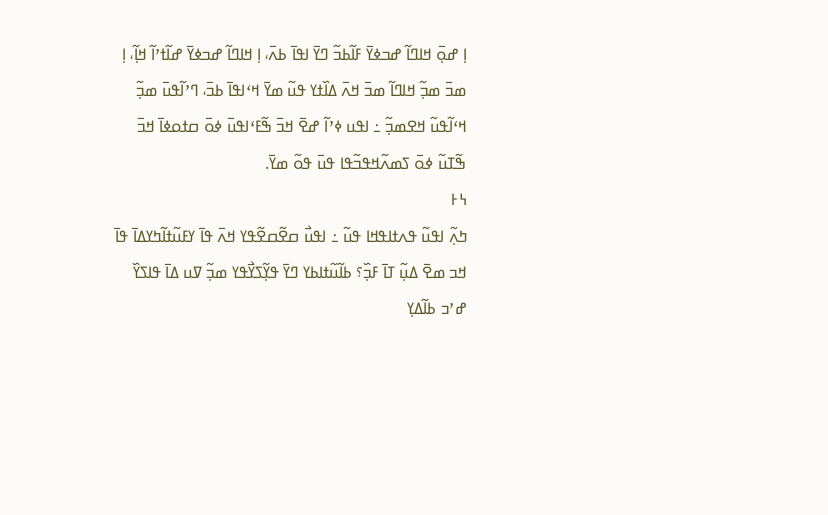ߊ߲ ߝߋ߲߫ ߞߊߣߊ߬ ߝߏߦߌ߫ ߓߊ߬ߕߏ߬ ߣߌ߫ ߊߟߊ߫ ߕߍ߫، ߊ߲ ߞߊߣߊ߬ ߝߏߦߌ߫ ߝߊ߬ߙߴߊ߬ ߞߊ߲߬، ߊ߲ ߘߏ߫ ߘߏ߲߬ ߞߊߣߊ߬ ߘߏ߫ ߞߍ߫ ߡߊ߰ߙߌ ߟߎ߬ ߘߌ߫ ߞߵߊߟߊ߫ ߕߏ߫، ߣߴߊ߬ߟߎ߫ ߘߏ߲߬ ߞߵߊ߬ߟߎ߬ ߞߐߘߏ߲߬ ߸ ߊߟߎ ߦߴߊ߬ ߝߐ߫ ߞߏ߫ ߒ߬ߓߵߊߟߎ߫ ߦߋ߫ ߛߙߋߦߊ߫ ߞߏ߫ ߒ߬ߠߎ߬ ߦߋ߫ ߖߘߍ߬ߞߟߏ߬ߟߊ ߟߎ߫ ߟߋ߬ ߘߌ߫.
߆߅
ߤߍ߲߬ ߊߟߎ߬ ߟߍߙߊߟߞߊ ߟߎ߬ ߸ ߊߟߎ߯ ߛߐ߬ߛߐ߬ߟߌ ߞߍ߫ ߟߊ߫ ߌߓߎ߬ߙߊ߬ߤߌߡߊ߫ ߟߊ߫ ߞߏ ߘߐ߫ ߡߎ߲߬ ߠߊ߫ ߓߏ߲߰؟ ߕߊ߬ߎ߬ߙߊߕߌ ߣߌ߫ ߟߌ߲߬ߖߌ߯ߟߌ ߘߏ߲߬ ߜߎ ߡߊ߫ ߟߊߖߌ߰ ߝߴߏ ߕߊ߬ߡߌ߲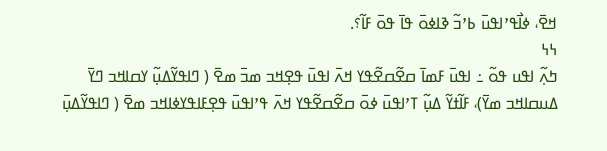ߞߐ߫، ߦߊ߯ߟߴߊߟߎ߫ ߕߴߏ߬ ߢߊߦߋ߫ ߟߊ߫ ߟߋ߫ ߓߊ߬؟.
߆߆
ߤߍ߲߬ ߊߟߎ ߟߋ߬ ߸ ߊߟߎ߫ ߓߘߊ߫ ߛߐ߬ߛߐ߬ߟߌ ߞߍ߫ ߊߟߎ߫ ߟߐ߲ߞߏ ߘߏ߫ ߘߐ߫ ( ߣߊߟߌ߬ߡߎ߲߬ ߌߛߊߞߏ ߣߌ߫ ߡߎߛߊߞߏ ߘߌ߫)، ߓߊ߬ߙߌ߬ ߡߎ߲߬ ߠߴߊߟߎ߫ ߦߋ߫ ߛߐ߬ߛߐ߬ߟߌ ߞߍ߫ ߟߴߊߟߎ߫ ߟߐ߲ߓߊߟߌߦߊߞߏ ߘߐ߫ ( ߣߊߟߌ߬ߡߎ߲߫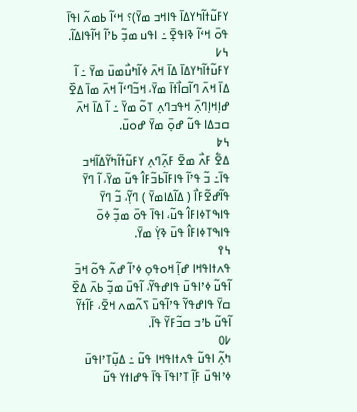ߌߓߎ߬ߙߊ߬ߤߌߡߊ߫ ߟߊߞߏ ߘߌ߫)؟ ߞߵߊ߬ ߕߘߍ߬ ߊߟߊ߫ ߟߋ߫ ߞߵߊ߬ ߢߊߟߐ߲߫ ߸ ߊߟߎ ߘߏ߲߬ ߕߴߊ߬ ߞߊ߬ߟߊߡߊ߬.
߆߇
ߌߓߎ߬ߙߊ߬ߤߌߡߊ߫ ߡߊ߫ ߞߍ߫ ߦߊ߬ߤߎ߯ߘߎ߫ ߘߌ߫ ߸ ߊ߬ ߡߊ߫ ߞߍ߫ ߣߊ߬ߛߊ߯ߙߊ߫ ߘߌ߫، ߞߏ߬ߣߵߊ߬ ߞߍ߫ ߘߊ߫ ߡߐ߰ ߝߊ߲ߞߊ߲ߣߍ߲߫ ߞߟߏߣߍ߲ ߠߋ߬ ߘߌ߫ ߸ ߊ߬ ߡߊ߫ ߞߍ߫ ߛߏߡߊ ߟߎ߬ ߝߋ߲߫ ߘߌ߫ ߝߋߎ߫.
߆߈
ߡߐ߱ ߓߍ߯ ߘߐ߫ ߓߍ߲߬ߣߍ߲ ߌߓߎ߬ߙߊ߬ߤߌ߬ߡߊ߬ߞߏ ߟߊ߫߸ ߏ߬ ߟߴߊ߬ ߟߊߓߊ߬ߕߏ߬ߓߊ߮ ߟߎ߬ ߘߌ߫، ߊ߬ ߣߌ߫ ߟߊ߬ߝߐ߬ߓߊ߯ ( ߡߊ߬ߡߊߘߌ߫ ) ߣߌ߲߬، ߏ߬ ߣߌ߫ ߟߊߒߠߦߊߓߊ߮ ߟߎ߬، ߊߟߊ߫ ߟߋ߫ ߘߏ߲߬ ߦߋ߫ ߟߊߒߠߦߊߓߊ߮ ߟߎ߫ ߢߌ߲߭ ߘߌ߫.
߆߉
ߟߍߙߊߟߞߊ ߝߊ߲߬ ߞߋߟߋ߲ ߦߴߊ߬ ߝߍ߬ ߟߋ߬ ߞߏ߫ ߊ߬ߟߎ߬ ߦߴߊߟߎ߫ ߟߊߝߟߌ߬، ߊ߬ߟߎ߫ ߘߏ߲߬ ߕߍ߫ ߡߐ߰ ߛߌ߫ ߟߊߝߟߌ߬ ߟߴߊ߬ߟߎ߫ ߖߍ߬ߘߍ ߞߐ߫، ߓߊ߬ߙߌ߬ ߊ߬ߟߎ߬ ߕߴߏ ߛߏ߬ߓߌ߬ ߟߊ߫.
߇߀
ߤߍ߲߬ ߊߟߎ߬ ߟߍߙߊߟߞߊ ߟߎ߬ ߸ ߡߎ߲߬ߠߴߊߟߎ߫ ߦߴߊߟߎ߫ ߓߊ߲߬ ߠߴߊߟߊ߫ ߟߊ߫ ߟߝߊߙߌ ߟߎ߬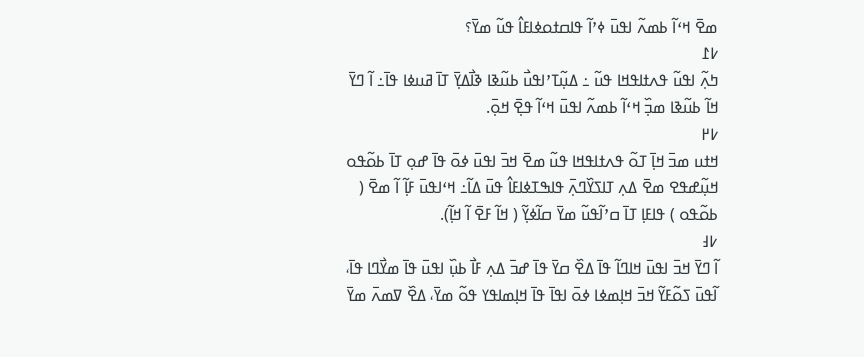ߘߐ߫ ߞߵߊ߬ ߕߘߍ߬ ߊߟߎ߫ ߦߴߊ߬ ߟߊߛߙߋߦߊߓߊ߮ ߟߎ߬ ߘߌ߫؟
߇߁
ߤߍ߲߬ ߊߟߎ߬ ߟߍߙߊߟߞߊ ߟߎ߬ ߸ ߡߎ߲߬ߠߴߊߟߎ߯ ߕߎ߬ߢߊ ߢߊ߯ߡߌ߲߫ ߠߊ߫ ߥߎߦߊ ߟߊ߫߸ ߊ߬ ߣߌ߫ ߞߊ߬ ߕߎ߬ߢߊ ߘߏ߲߰ ߞߵߊ߬ ߕߘߍ߬ ߊߟߎ߫ ߞߵߊ߬ ߟߐ߲߫ ߞߋ߲߫.
߇߂
ߞߙߎ ߘߏ߫ ߞߊ߲߫ ߠߋ߬ ߟߍߙߊߟߞߊ ߟߎ߬ ߘߐ߫ ߞߏ߫ ߊߟߎ߫ ߦߋ߫ ߟߊ߫ ߝߋ߲ ߠߊ߫ ߕߋ߬ߟߋ ߞߎ߲߬ߝߟߐ ߘߐ߫ ߡߍ߲ ߠߊߖߌ߰ߣߍ߲߫ ߟߊߒߠߦߊߓߊ߮ ߟߎ߫ ߡߊ߬߸ ߞߵߊߟߎ߫ ߓߊ߲߬ ߊ߬ ߘߐ߫ ( ߕߋ߬ߟߋ ) ߟߊߓߊ߲ ߠߊ߫ ߛߴߊ߬ߟߎ߬ ߘߌ߫ ߛߊ߬ߦߌ߲߬ ( ߞߊ߬ ߓߐ߫ ߊ߬ ߞߊ߲߬).
߇߃
ߊ߬ ߣߌ߫ ߞߏ߫ ߊߟߎ߫ ߞߊߣߊ߬ ߟߊ߫ ߡߐ߰ ߛߌ߫ ߟߊ߫ ߝߏ߫ ߡߍ߲ ߓߊ߯ ߕߎ߲߰ ߊߟߎ߫ ߟߊ߫ ߘߌ߯ߣߊ ߟߊ߫، ߊ߬ߟߎ߫ ߖߋ߬ߓߌ߬ ߞߏ߫ ߞߊ߲ߘߦߊ ߦߋ߫ ߊߟߊ߫ ߟߊ߫ ߞߊ߲ߘߊߟߌ ߟߋ߬ ߘߌ߫، ߡߐ߰ ߜߘߍ߫ ߘߌ߫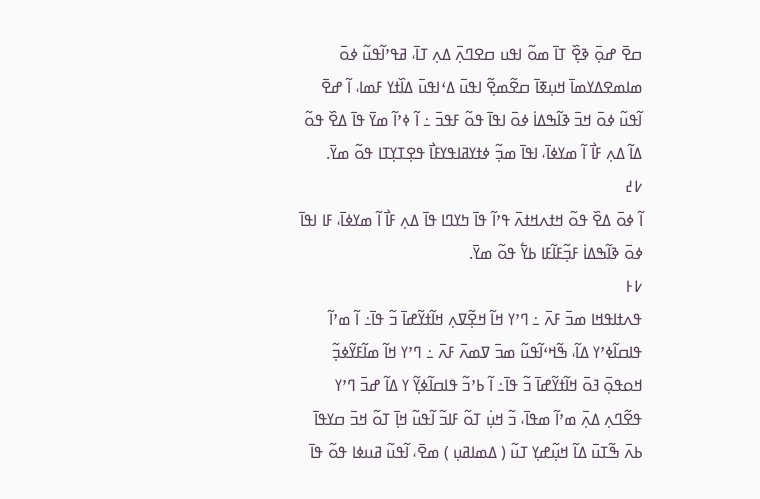ߛߐ߫ ߝߋ߲߫ ߢߐ߲߰ ߠߊ߫ ߘߋ߬ ߊߟߎ ߛߐߣߍ߲߫ ߡߍ߲ ߠߊ߫، ߥߟߴߊ߬ߟߎ߬ ߦߋ߫ ߘߊߘߐߡߌߘߊ߫ ߞߎ߲ߧߊ߫ ߛߐ߬ߘߐ߲߬ ߊߟߎ߫ ߡߵߊߟߎ߫ ߡߊ߰ߙߌ ߓߘߊ، ߊ߬ ߝߐ߫ ߊ߬ߟߎ߬ ߦߋ߫ ߞߏ߫ ߢߊ߬ߒߡߊ߭ ߦߋ߫ ߊߟߊ߫ ߟߋ߬ ߓߟߏ߫ ߸ ߊ߬ ߦߴߊ߬ ߘߌ߫ ߟߊ߫ ߡߐ߰ ߟߋ߬ ߡߊ߬ ߡߍ߲ ߓߊ߯ ߊ߬ ߘߌߦߊ߫، ߊߟߊ߫ ߘߏ߲߬ ߦߙߌߥߊߟߌߓߊ߯ ߟߐ߲ߠߌ߲ߠߊ ߟߋ߬ ߘߌ߫.
߇߄
ߊ߬ ߦߋ߫ ߡߐ߰ ߟߋ߬ ߞߙߍߞߙߍ߫ ߟߴߊ߬ ߟߊ߫ ߤߌߣߊ ߟߊ߫ ߡߍ߲ ߓߊ߯ ߊ߬ ߘߌߦߊ߫، ߓߊ ߊߟߊ߫ ߦߋ߫ ߢߊ߬ߒߡߊ߭ ߓߏ߲߬ߓߊ߬ߓߊ ߕߌ߱ ߟߋ߬ ߘߌ߫.
߇߅
ߟߍߙߊߟߞߊ ߘߏ߫ ߓߍ߫ ߸ ߣߴߌ ߞߊ߬ ߞߐ߲߬ߜߍ߲ ߞߊ߬ߙߌ߬ߝߊ߫ ߏ߬ ߟߊ߫߸ ߊ߬ ߘߴߊ߬ ߟߊߛߊ߬ߦߴߌ ߡߊ߬، ߒ߬ߞߵߊ߬ߟߎ߬ ߘߏ߫ ߜߘߍ߫ ߓߍ߫ ߸ ߣߴߌ ߞߊ߬ ߘߊ߬ߓߌ߬ߦߏ߲߬ ߞߋߟߋ߲߫ ߔߋ߫ ߞߊ߬ߙߌ߬ߝߊ߫ ߏ߬ ߟߊ߫߸ ߊ߬ ߕߴߏ߬ ߟߊߛߊ߬ߦߌ߲߬ ߌ ߡߊ߬ ߝߏ߫ ߣߴߌ ߟߐ߬ߣߍ߲ ߡߍ߲߫ ߘߴߊ߬ ߘߟߊ߫، ߏ߬ ߞߎ߲߭ ߠߋ߬ ߓߊߏ߬ ߊ߬ߟߎ߬ ߞߊ߲߫ ߠߋ߬ ߞߏ߫ ߛߌߟߊ߫ ߕߍ߫ ߒ߬ߠߎ߫ ߡߊ߬ ߞߎ߲߬ߝߌ߲ ߠߎ߬ ( ߡߘߊߥߎ߲ ) ߘߐ߫، ߊ߬ߟߎ߬ ߥߎߦߊ ߟߋ߬ ߟߊ߫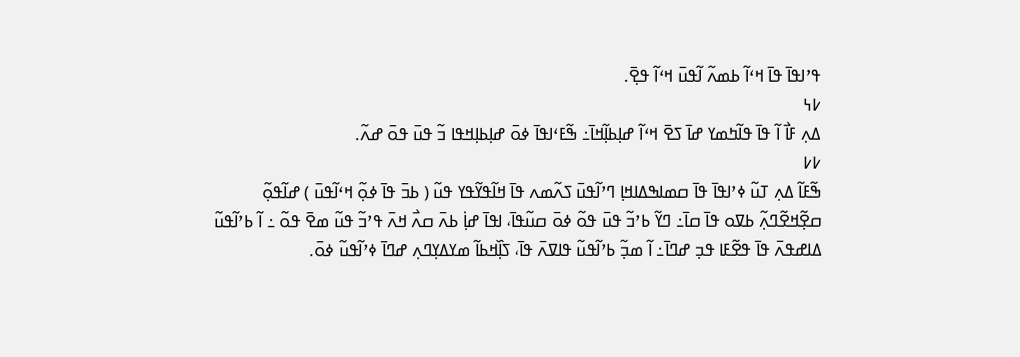ߟߴߊߟߊ߫ ߟߊ߫ ߞߵߊ߬ ߕߘߍ߬ ߊ߬ߟߎ߫ ߞߵߊ߬ ߟߐ߲߫.
߇߆
ߡߍ߲ ߓߊ߯ ߊ߬ ߟߊ߫ ߟߊ߬ߤߘߌ ߝߊ߫ ߖߐ߫ ߞߵߊ߬ ߝߊ߲ߕߊ߲߬ߞߊ߫߸ ߒ߬ߓߵߊߟߊ߫ ߦߋ߫ ߝߊ߲ߕߊ߲ߞߟߊ ߏ߬ ߟߎ߫ ߟߋ߫ ߝߍ߬.
߇߇
ߒ߬ߓߊ߬ ߡߍ߲ ߠߎ߬ ߦߴߊߟߊ߫ ߟߊ߫ ߛߘߊߒߡߊߞߊ߲ ߣߴߊ߬ߟߎ߫ ߖߍ߬ߘߍ ߟߊ߫ ߞߊ߬ߟߌ߬ߟߌ ߟߎ߬ ( ߕߏ߫ ߟߊ߫ ߦߋ߲߬ ߞߵߊ߬ߟߎ߫ ) ߝߊ߬ߟߋ߲߬ ߛߐ߲߬ߞߐ߬ߣߍ߲߬ ߕߜߋ ߟߊ߫ ߛߊ߫߸ ߣߌ߬ ߕߴߏ߬ ߟߎ߫ ߟߋ߬ ߦߋ߫ ߛߎ߬ߟߊ߫، ߊߟߊ߫ ߝߊ߲߭ ߕߍ߫ ߛߍ߯ ߞߍ߫ ߟߴߏ߬ ߟߎ߬ ߘߐ߫ ߟߋ߬ ߸ ߊ߬ ߕߴߊ߬ߟߎ߬ ߡߊߝߟߍ߫ ߟߊ߫ ߟߐ߬ߓߊ ߟߏ߲ ߝߣߊ߫߸ ߊ߬ ߘߏ߲߬ ߕߴߊ߬ߟߎ߬ ߟߊߜߍ߫ ߟߊ߫، ߖߊ߲߰ߞߕߊ߬ ߘߌߡߌ߲ߣߍ߲ ߝߣߊ߫ ߦߴߊ߬ߟߎ߬ ߦߋ߫.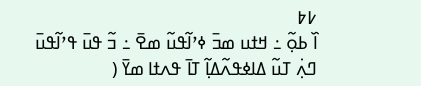߇߈
ߊ߰ ߕߋ߲߬ ߸ ߞߙߎ ߘߏ߫ ߦߴߊ߬ߟߎ߬ ߘߐ߫ ߸ ߏ߬ ߟߎ߫ ߟߴߊ߬ߟߎ߫ ߣߍ߲߭ ߠߎ߬ ߡߊߦߟߍ߬ߡߊ߲߬ ߠߊ߫ ߟߍߙߊ ߘߌ߫ (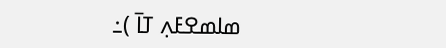ߘߊߘߐߓߍ߲ ߠߊ߫ )߸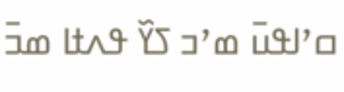ߛߴߊߟߎ߫ ߘߴߏ ߖߌ߰ ߟߍߙߊ ߘߏ߫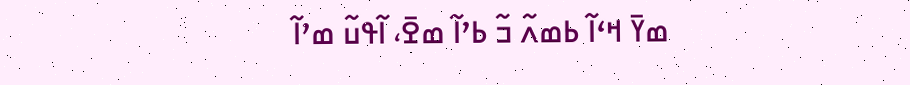ߘߌ߫ ߞߵߊ߬ ߕߘߍ߬ ߏ߬ ߕߴߊ߬ ߘߐ߫، ߊ߬ߟߎ߬ ߘߴߊ߬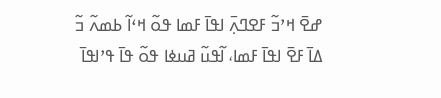ߝߐ߫ ߞߴߏ߬ ߓߐߣߍ߲߫ ߊߟߊ߫ ߓߘߊ ߟߋ߬ ߞߵߊ߬ ߕߘߍ߬ ߏ߬ ߡߊ߫ ߓߐ߫ ߊߟߊ߫ ߓߘߊ، ߊ߬ߟߎ߬ ߥߎߦߊ ߟߋ߬ ߟߊ߫ ߟߴߊߟߊ߫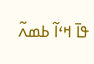ߟߊ߫ ߞߵߊ߬ ߕߘߍ߬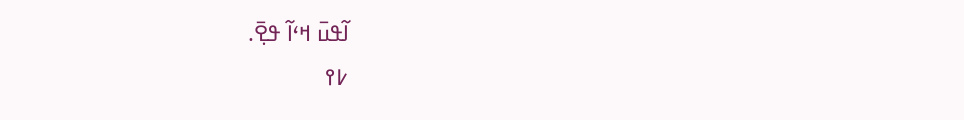ߊ߬ߟߎ߫ ߞߵߊ߬ ߟߐ߲߫.
߇߉